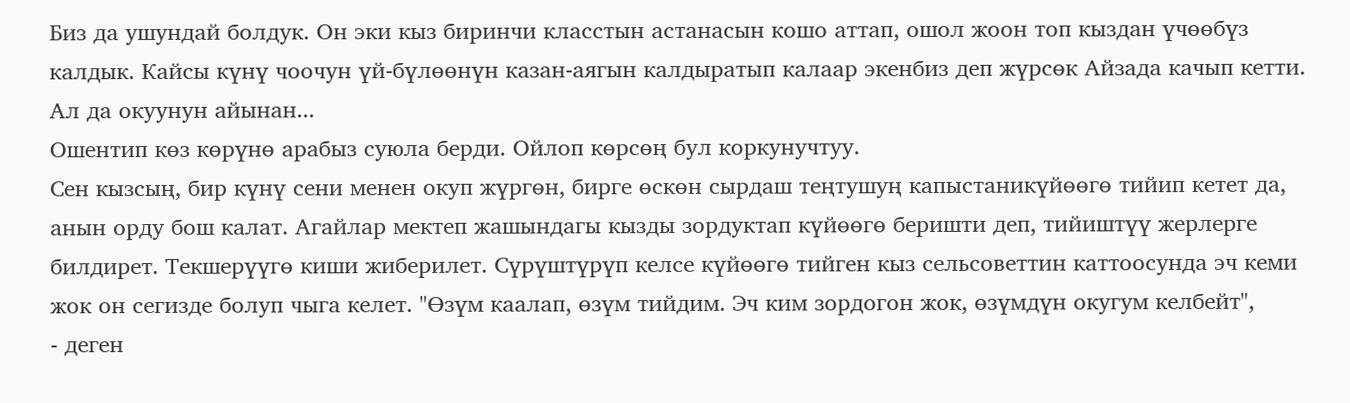Биз да ушундай болдук. Он эки кыз биринчи класстын астанасын кошо аттап, ошол жоон топ кыздан үчөөбүз калдык. Кайсы күнү чоочун үй-бүлөөнүн казан-аягын калдыратып калаар экенбиз деп жүрсөк Айзада качып кетти. Ал да окуунун айынан...
Ошентип көз көрүнө арабыз суюла берди. Ойлоп көрсөң бул коркунучтуу.
Сен кызсың, бир күнү сени менен окуп жүргөн, бирге өскөн сырдаш теңтушуң капыстаникүйөөгө тийип кетет да, анын орду бош калат. Агайлар мектеп жашындагы кызды зордуктап күйөөгө беришти деп, тийиштүү жерлерге билдирет. Текшерүүгө киши жиберилет. Сүрүштүрүп келсе күйөөгө тийген кыз сельсоветтин каттоосунда эч кеми жок он сегизде болуп чыга келет. "Өзүм каалап, өзүм тийдим. Эч ким зордогон жок, өзүмдүн окугум келбейт",
- деген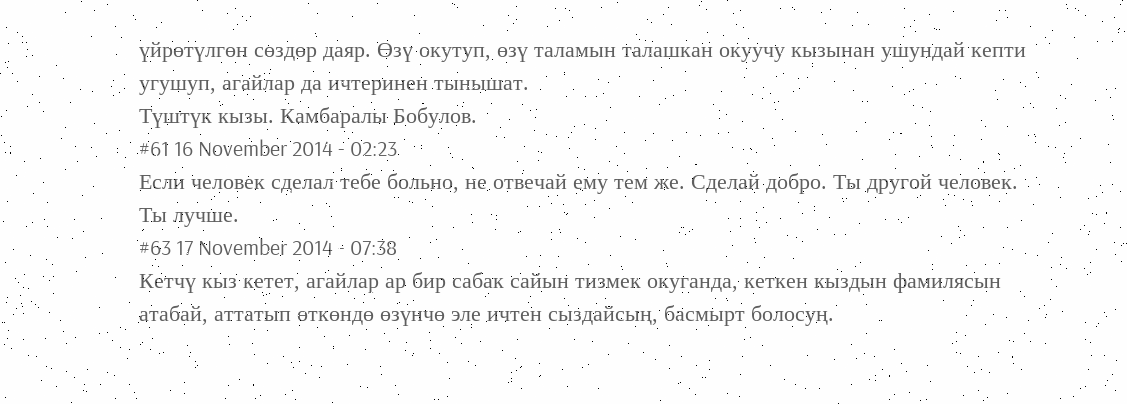үйрөтүлгөн сөздөр даяр. Өзү окутуп, өзү таламын талашкан окуучу кызынан ушундай кепти угушуп, агайлар да ичтеринен тынышат.
Түштүк кызы. Камбаралы Бобулов.
#61 16 November 2014 - 02:23
Если человек сделал тебе больно, не отвечай ему тем же. Сделай добро. Ты другой человек.
Ты лучше.
#63 17 November 2014 - 07:38
Кетчү кыз кетет, агайлар ар бир сабак сайын тизмек окуганда, кеткен кыздын фамилясын атабай, аттатып өткөндө өзүнчө эле ичтен сыздайсың, басмырт болосуң.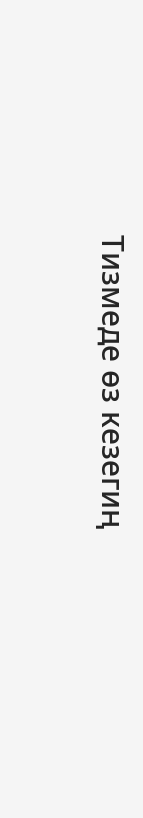Тизмеде өз кезегиң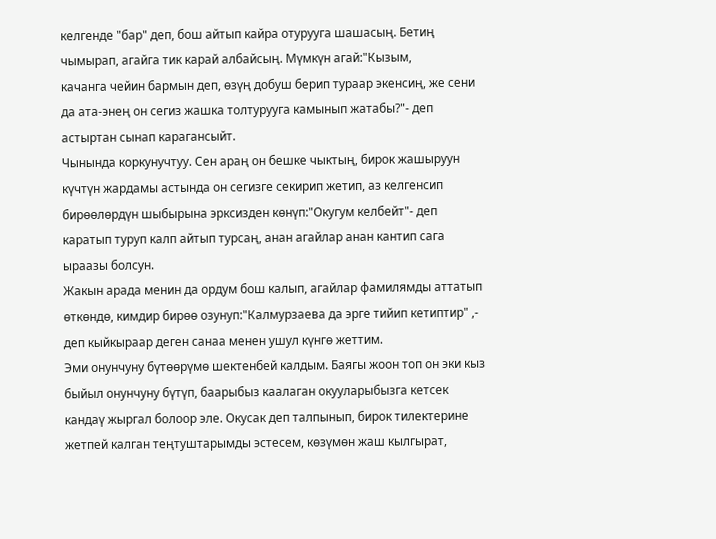келгенде "бар" деп, бош айтып кайра отурууга шашасың. Бетиң чымырап, агайга тик карай албайсың. Мүмкүн агай:"Кызым,
качанга чейин бармын деп, өзүң добуш берип тураар экенсиң, же сени да ата-энең он сегиз жашка толтурууга камынып жатабы?"- деп астыртан сынап карагансыйт.
Чынында коркунучтуу. Сен араң он бешке чыктың, бирок жашыруун күчтүн жардамы астында он сегизге секирип жетип, аз келгенсип бирөөлөрдүн шыбырына эрксизден көнүп:"Окугум келбейт"- деп каратып туруп калп айтып турсаң, анан агайлар анан кантип сага ыраазы болсун.
Жакын арада менин да ордум бош калып, агайлар фамилямды аттатып өткөндө, кимдир бирөө озунуп:"Калмурзаева да эрге тийип кетиптир" ,- деп кыйкыраар деген санаа менен ушул күнгө жеттим.
Эми онунчуну бүтөөрүмө шектенбей калдым. Баягы жоон топ он эки кыз быйыл онунчуну бүтүп, баарыбыз каалаган окууларыбызга кетсек кандаү жыргал болоор эле. Окусак деп талпынып, бирок тилектерине жетпей калган теңтуштарымды эстесем, көзүмөн жаш кылгырат,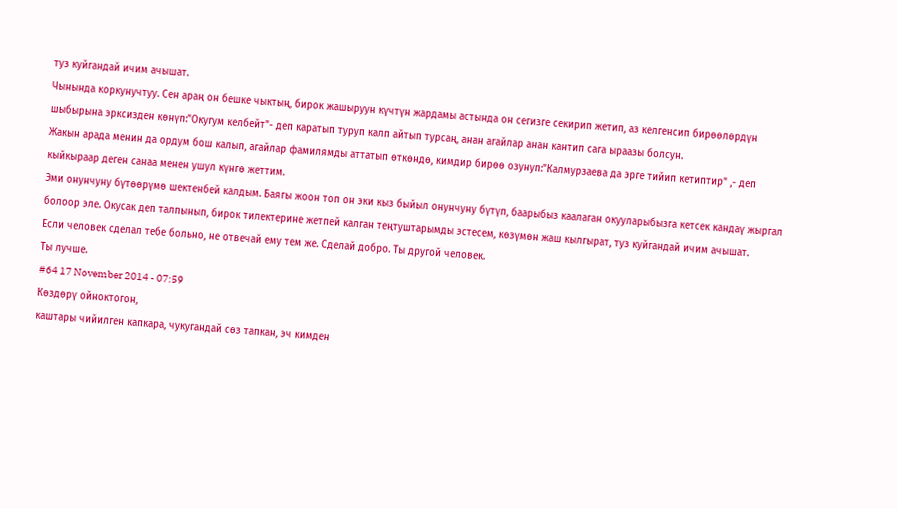туз куйгандай ичим ачышат.
Чынында коркунучтуу. Сен араң он бешке чыктың, бирок жашыруун күчтүн жардамы астында он сегизге секирип жетип, аз келгенсип бирөөлөрдүн шыбырына эрксизден көнүп:"Окугум келбейт"- деп каратып туруп калп айтып турсаң, анан агайлар анан кантип сага ыраазы болсун.
Жакын арада менин да ордум бош калып, агайлар фамилямды аттатып өткөндө, кимдир бирөө озунуп:"Калмурзаева да эрге тийип кетиптир" ,- деп кыйкыраар деген санаа менен ушул күнгө жеттим.
Эми онунчуну бүтөөрүмө шектенбей калдым. Баягы жоон топ он эки кыз быйыл онунчуну бүтүп, баарыбыз каалаган окууларыбызга кетсек кандаү жыргал болоор эле. Окусак деп талпынып, бирок тилектерине жетпей калган теңтуштарымды эстесем, көзүмөн жаш кылгырат, туз куйгандай ичим ачышат.
Если человек сделал тебе больно, не отвечай ему тем же. Сделай добро. Ты другой человек.
Ты лучше.
#64 17 November 2014 - 07:59
Көздөрү ойноктогон,
каштары чийилген капкара, чукугандай сөз тапкан, эч кимден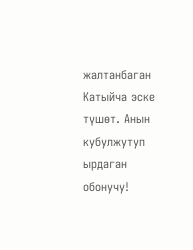жалтанбаган Катыйча эске түшөт. Анын кубулжутуп ырдаган обонучу!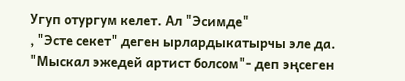Угуп отургум келет. Ал "Эсимде"
, "Эсте секет" деген ырлардыкатырчы эле да. "Мыскал эжедей артист болсом"- деп эңсеген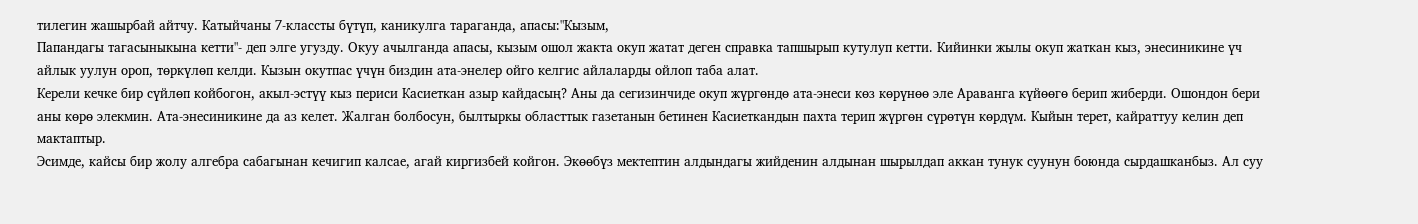тилегин жашырбай айтчу. Катыйчаны 7-классты бүтүп, каникулга тараганда, апасы:"Кызым,
Папандагы тагасыныкына кетти"- деп элге угузду. Окуу ачылганда апасы, кызым ошол жакта окуп жатат деген справка тапшырып кутулуп кетти. Кийинки жылы окуп жаткан кыз, энесиникине үч айлык уулун ороп, төркүлөп келди. Кызын окутпас үчүн биздин ата-энелер ойго келгис айлаларды ойлоп таба алат.
Керели кечке бир сүйлөп койбогон, акыл-эстүү кыз периси Касиеткан азыр кайдасың? Аны да сегизинчиде окуп жүргөндө ата-энеси көз көрүнөө эле Араванга күйөөгө берип жиберди. Ошондон бери аны көрө элекмин. Ата-энесиникине да аз келет. Жалган болбосун, былтыркы областтык газетанын бетинен Касиеткандын пахта терип жүргөн сүрөтүн көрдүм. Кыйын терет, кайраттуу келин деп мактаптыр.
Эсимде, кайсы бир жолу алгебра сабагынан кечигип калсае, агай киргизбей койгон. Экөөбүз мектептин алдындагы жийденин алдынан шырылдап аккан тунук суунун боюнда сырдашканбыз. Ал суу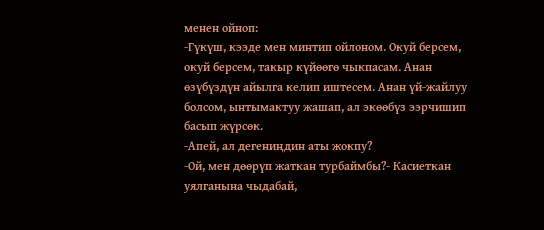менен ойноп:
-Гүкүш, кээде мен минтип ойлоном. Окуй берсем, окуй берсем, такыр күйөөгө чыкпасам. Анан өзүбүздүн айылга келип иштесем. Анан үй-жайлуу болсом, ынтымактуу жашап, ал экөөбүз ээрчишип басып жүрсөк.
-Апей, ал дегениңдин аты жокпу?
-Ой, мен дөөрүп жаткан турбаймбы?- Касиеткан уялганына чыдабай,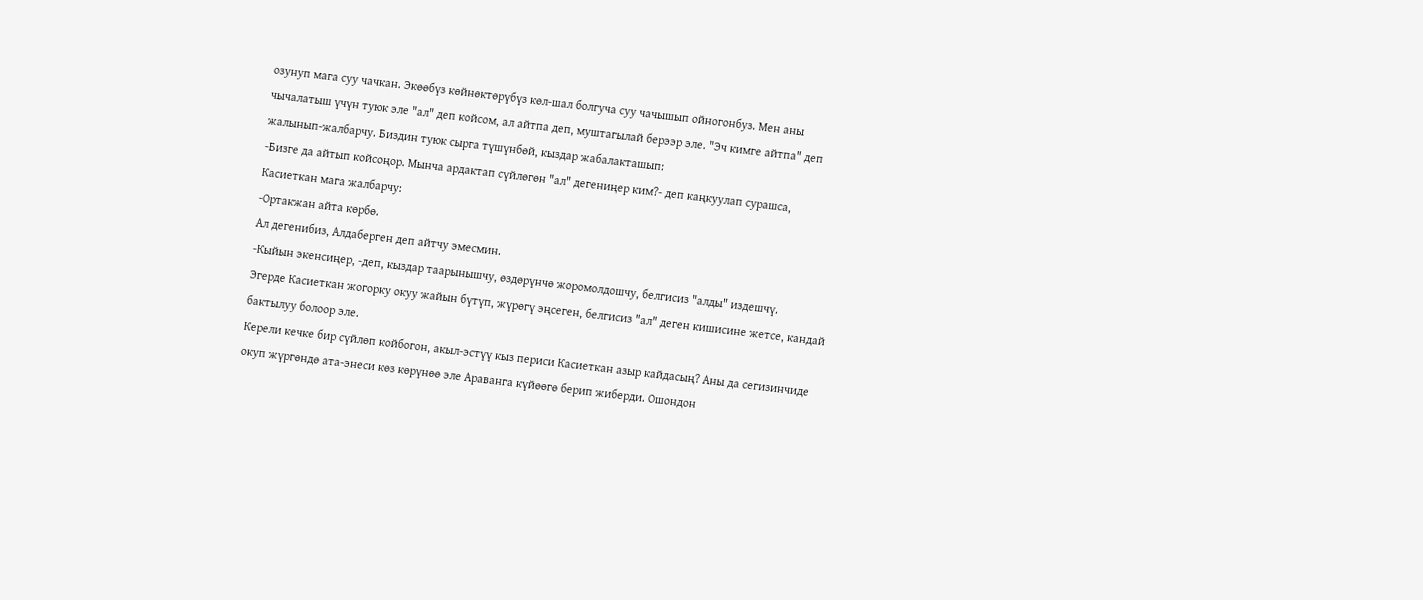озунуп мага суу чачкан. Экөөбүз көйнөктөрүбүз көл-шал болгуча суу чачышып ойногонбуз. Мен аны чычалатыш үчүн туюк эле "ал" деп койсом, ал айтпа деп, муштагылай берээр эле. "Эч кимге айтпа" деп жалынып-жалбарчу. Биздин туюк сырга түшүнбөй, кыздар жабалакташып:
-Бизге да айтып койсоңор. Мынча ардактап сүйлөгөн "ал" дегениңер ким?- деп каңкуулап сурашса, Касиеткан мага жалбарчу:
-Ортакжан айта көрбө.
Ал дегенибиз, Алдаберген деп айтчу эмесмин.
-Кыйын экенсиңер, -деп, кыздар таарынышчу, өздөрүнчө жоромолдошчу, белгисиз "алды" издешчү.
Эгерде Касиеткан жогорку окуу жайын бүтүп, жүрөгү эңсеген, белгисиз "ал" деген кишисине жетсе, кандай бактылуу болоор эле.
Керели кечке бир сүйлөп койбогон, акыл-эстүү кыз периси Касиеткан азыр кайдасың? Аны да сегизинчиде окуп жүргөндө ата-энеси көз көрүнөө эле Араванга күйөөгө берип жиберди. Ошондон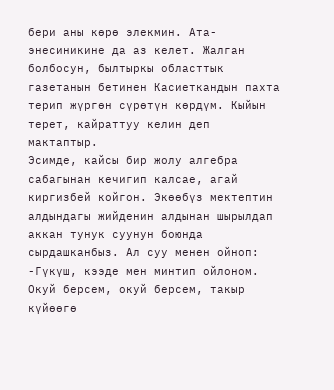бери аны көрө элекмин. Ата-энесиникине да аз келет. Жалган болбосун, былтыркы областтык газетанын бетинен Касиеткандын пахта терип жүргөн сүрөтүн көрдүм. Кыйын терет, кайраттуу келин деп мактаптыр.
Эсимде, кайсы бир жолу алгебра сабагынан кечигип калсае, агай киргизбей койгон. Экөөбүз мектептин алдындагы жийденин алдынан шырылдап аккан тунук суунун боюнда сырдашканбыз. Ал суу менен ойноп:
-Гүкүш, кээде мен минтип ойлоном. Окуй берсем, окуй берсем, такыр күйөөгө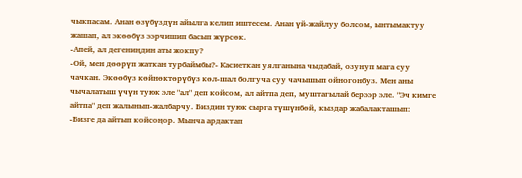чыкпасам. Анан өзүбүздүн айылга келип иштесем. Анан үй-жайлуу болсом, ынтымактуу жашап, ал экөөбүз ээрчишип басып жүрсөк.
-Апей, ал дегениңдин аты жокпу?
-Ой, мен дөөрүп жаткан турбаймбы?- Касиеткан уялганына чыдабай, озунуп мага суу чачкан. Экөөбүз көйнөктөрүбүз көл-шал болгуча суу чачышып ойногонбуз. Мен аны чычалатыш үчүн туюк эле "ал" деп койсом, ал айтпа деп, муштагылай берээр эле. "Эч кимге айтпа" деп жалынып-жалбарчу. Биздин туюк сырга түшүнбөй, кыздар жабалакташып:
-Бизге да айтып койсоңор. Мынча ардактап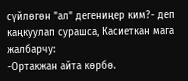сүйлөгөн "ал" дегениңер ким?- деп каңкуулап сурашса, Касиеткан мага жалбарчу:
-Ортакжан айта көрбө.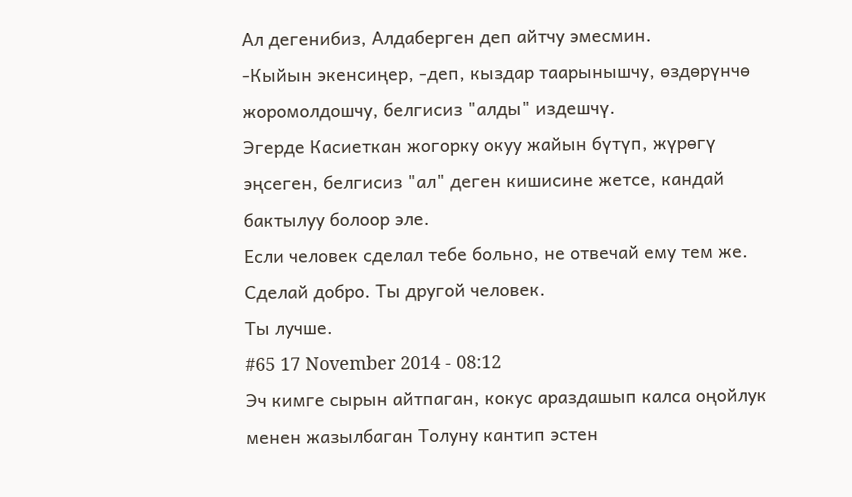Ал дегенибиз, Алдаберген деп айтчу эмесмин.
-Кыйын экенсиңер, -деп, кыздар таарынышчу, өздөрүнчө жоромолдошчу, белгисиз "алды" издешчү.
Эгерде Касиеткан жогорку окуу жайын бүтүп, жүрөгү эңсеген, белгисиз "ал" деген кишисине жетсе, кандай бактылуу болоор эле.
Если человек сделал тебе больно, не отвечай ему тем же. Сделай добро. Ты другой человек.
Ты лучше.
#65 17 November 2014 - 08:12
Эч кимге сырын айтпаган, кокус араздашып калса оңойлук менен жазылбаган Толуну кантип эстен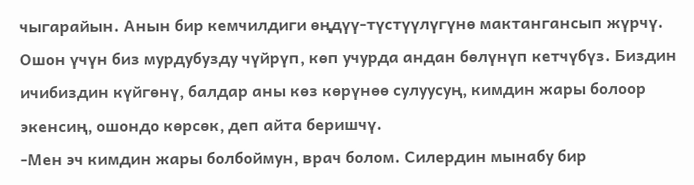чыгарайын. Анын бир кемчилдиги өңдүү-түстүүлүгүнө мактангансып жүрчү. Ошон үчүн биз мурдубузду чүйрүп, көп учурда андан бөлүнүп кетчүбүз. Биздин ичибиздин күйгөнү, балдар аны көз көрүнөө сулуусуң, кимдин жары болоор экенсиң, ошондо көрсөк, деп айта беришчү.
-Мен эч кимдин жары болбоймун, врач болом. Силердин мынабу бир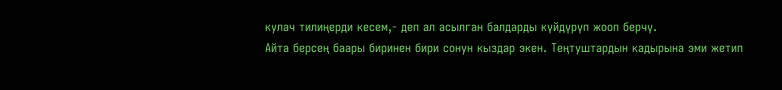кулач тилиңерди кесем,- деп ал асылган балдарды күйдүрүп жооп берчү.
Айта берсең баары биринен бири сонун кыздар экен. Теңтуштардын кадырына эми жетип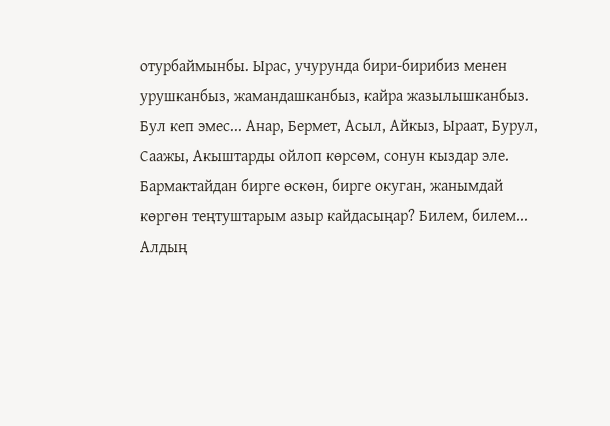отурбаймынбы. Ырас, учурунда бири-бирибиз менен урушканбыз, жамандашканбыз, кайра жазылышканбыз. Бул кеп эмес... Анар, Бермет, Асыл, Айкыз, Ыраат, Бурул, Саажы, Акыштарды ойлоп көрсөм, сонун кыздар эле.
Бармактайдан бирге өскөн, бирге окуган, жанымдай көргөн теңтуштарым азыр кайдасыңар? Билем, билем... Алдың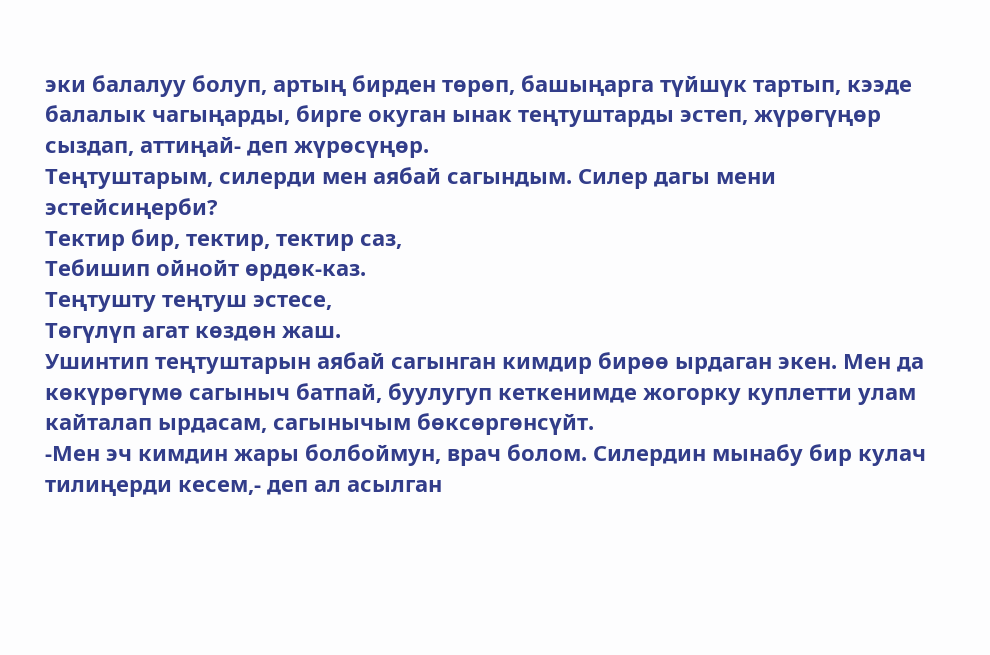эки балалуу болуп, артың бирден төрөп, башыңарга түйшүк тартып, кээде балалык чагыңарды, бирге окуган ынак теңтуштарды эстеп, жүрөгүңөр сыздап, аттиңай- деп жүрөсүңөр.
Теңтуштарым, силерди мен аябай сагындым. Силер дагы мени эстейсиңерби?
Тектир бир, тектир, тектир саз,
Тебишип ойнойт өрдөк-каз.
Теңтушту теңтуш эстесе,
Төгүлүп агат көздөн жаш.
Ушинтип теңтуштарын аябай сагынган кимдир бирөө ырдаган экен. Мен да көкүрөгүмө сагыныч батпай, буулугуп кеткенимде жогорку куплетти улам кайталап ырдасам, сагынычым бөксөргөнсүйт.
-Мен эч кимдин жары болбоймун, врач болом. Силердин мынабу бир кулач тилиңерди кесем,- деп ал асылган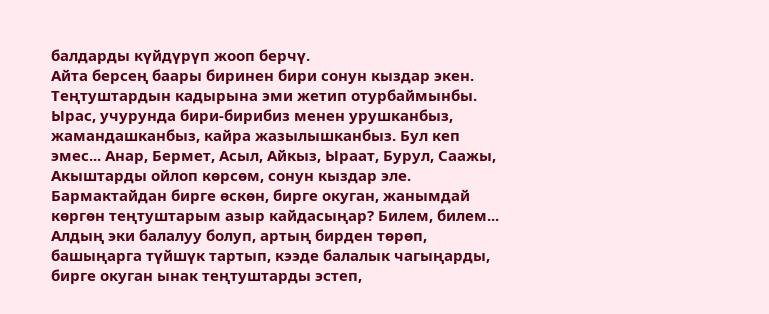балдарды күйдүрүп жооп берчү.
Айта берсең баары биринен бири сонун кыздар экен. Теңтуштардын кадырына эми жетип отурбаймынбы. Ырас, учурунда бири-бирибиз менен урушканбыз, жамандашканбыз, кайра жазылышканбыз. Бул кеп эмес... Анар, Бермет, Асыл, Айкыз, Ыраат, Бурул, Саажы, Акыштарды ойлоп көрсөм, сонун кыздар эле.
Бармактайдан бирге өскөн, бирге окуган, жанымдай көргөн теңтуштарым азыр кайдасыңар? Билем, билем... Алдың эки балалуу болуп, артың бирден төрөп, башыңарга түйшүк тартып, кээде балалык чагыңарды, бирге окуган ынак теңтуштарды эстеп,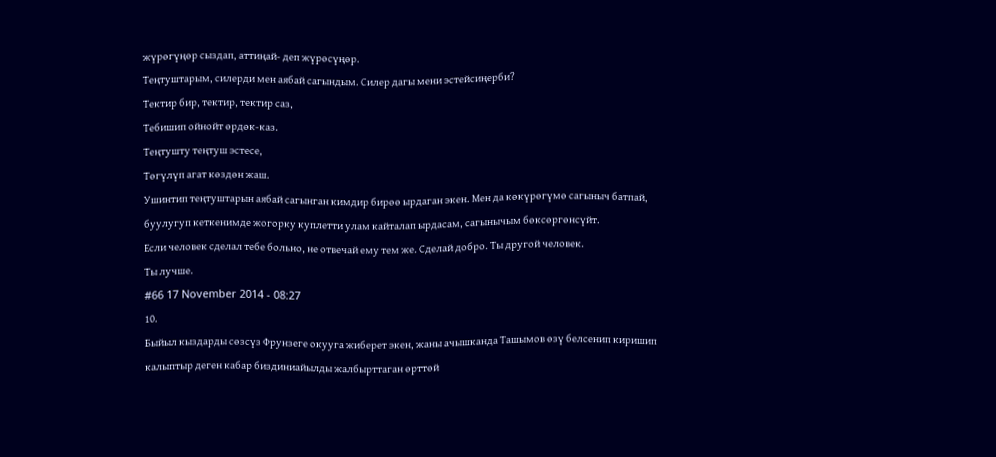жүрөгүңөр сыздап, аттиңай- деп жүрөсүңөр.
Теңтуштарым, силерди мен аябай сагындым. Силер дагы мени эстейсиңерби?
Тектир бир, тектир, тектир саз,
Тебишип ойнойт өрдөк-каз.
Теңтушту теңтуш эстесе,
Төгүлүп агат көздөн жаш.
Ушинтип теңтуштарын аябай сагынган кимдир бирөө ырдаган экен. Мен да көкүрөгүмө сагыныч батпай, буулугуп кеткенимде жогорку куплетти улам кайталап ырдасам, сагынычым бөксөргөнсүйт.
Если человек сделал тебе больно, не отвечай ему тем же. Сделай добро. Ты другой человек.
Ты лучше.
#66 17 November 2014 - 08:27
10.
Быйыл кыздарды сөзсүз Фрунзеге окууга жиберет экен, жаны ачышканда Ташымов өзү белсенип киришип калыптыр деген кабар биздиниайылды жалбырттаган өрттөй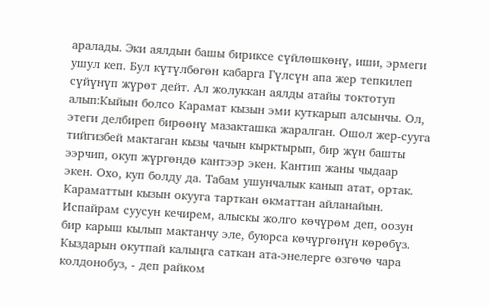аралады. Эки аялдын башы бириксе сүйлөшкөнү, иши, эрмеги ушул кеп. Бул күтүлбөгөн кабарга Гүлсүн апа жер тепкилеп сүйүнүп жүрөт дейт. Ал жолуккан аялды атайы токтотуп алып:Кыйын болсо Карамат кызын эми куткарып алсынчы. Ол, этеги делбиреп бирөөнү мазакташка жаралган. Ошол жер-сууга тийгизбей мактаган кызы чачын кырктырып, бир жүн башты ээрчип, окуп жүргөндө кантээр экен. Кантип жаны чыдаар экен. Охо, куп болду да. Табам ушунчалык канып атат, ортак. Караматтын кызын окууга тарткан өкматтан айланайын. Испайрам суусун кечирем, алыскы жолго көчүрөм деп, оозун бир карыш кылып мактанчу эле, буюрса көчүргөнүн көрөбүз. Кыздарын окутпай калыңга саткан ата-энелерге өзгөчө чара колдонобуз, - деп райком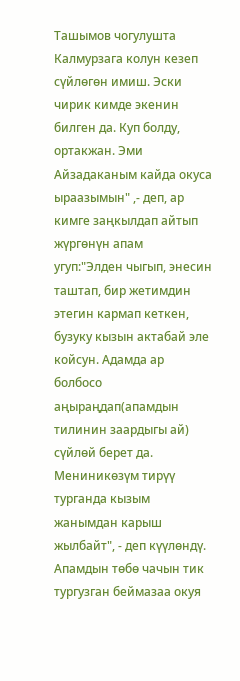Ташымов чогулушта Калмурзага колун кезеп сүйлөгөн имиш. Эски чирик кимде экенин билген да. Куп болду, ортакжан. Эми Айзадаканым кайда окуса ыраазымын" ,- деп, ар кимге заңкылдап айтып жүргөнүн апам угуп:"Элден чыгып, энесин таштап, бир жетимдин этегин кармап кеткен, бузуку кызын актабай эле койсун. Адамда ар болбосо аңыраңдап(апамдын тилинин заардыгы ай) сүйлөй берет да. Мениникөзүм тирүү турганда кызым жанымдан карыш жылбайт", - деп күүлөндү.
Апамдын төбө чачын тик тургузган беймазаа окуя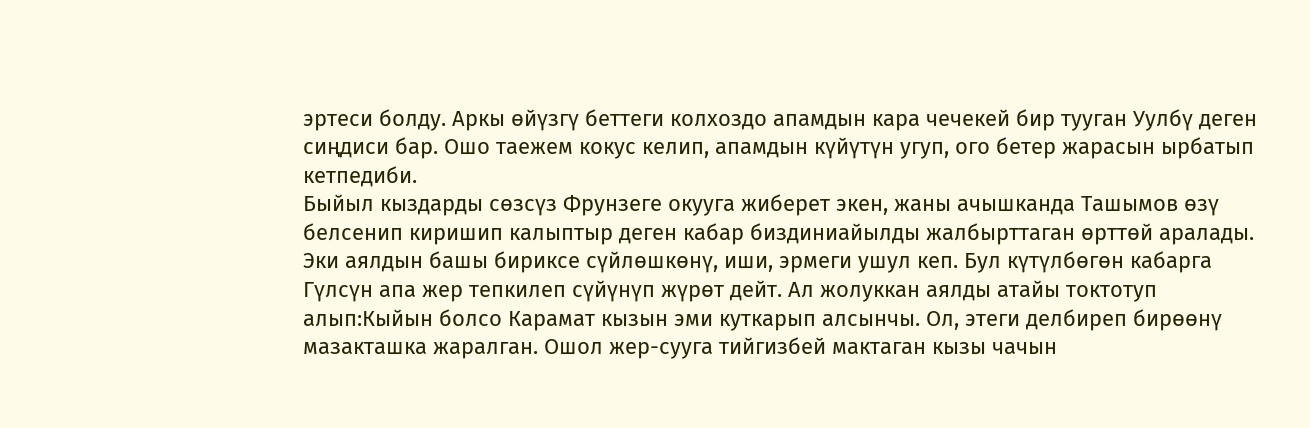эртеси болду. Аркы өйүзгү беттеги колхоздо апамдын кара чечекей бир тууган Уулбү деген сиңдиси бар. Ошо таежем кокус келип, апамдын күйүтүн угуп, ого бетер жарасын ырбатып кетпедиби.
Быйыл кыздарды сөзсүз Фрунзеге окууга жиберет экен, жаны ачышканда Ташымов өзү белсенип киришип калыптыр деген кабар биздиниайылды жалбырттаган өрттөй аралады. Эки аялдын башы бириксе сүйлөшкөнү, иши, эрмеги ушул кеп. Бул күтүлбөгөн кабарга Гүлсүн апа жер тепкилеп сүйүнүп жүрөт дейт. Ал жолуккан аялды атайы токтотуп алып:Кыйын болсо Карамат кызын эми куткарып алсынчы. Ол, этеги делбиреп бирөөнү мазакташка жаралган. Ошол жер-сууга тийгизбей мактаган кызы чачын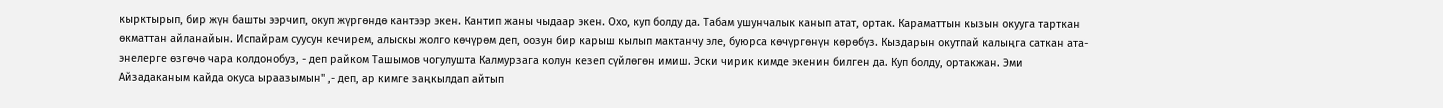кырктырып, бир жүн башты ээрчип, окуп жүргөндө кантээр экен. Кантип жаны чыдаар экен. Охо, куп болду да. Табам ушунчалык канып атат, ортак. Караматтын кызын окууга тарткан өкматтан айланайын. Испайрам суусун кечирем, алыскы жолго көчүрөм деп, оозун бир карыш кылып мактанчу эле, буюрса көчүргөнүн көрөбүз. Кыздарын окутпай калыңга саткан ата-энелерге өзгөчө чара колдонобуз, - деп райком Ташымов чогулушта Калмурзага колун кезеп сүйлөгөн имиш. Эски чирик кимде экенин билген да. Куп болду, ортакжан. Эми Айзадаканым кайда окуса ыраазымын" ,- деп, ар кимге заңкылдап айтып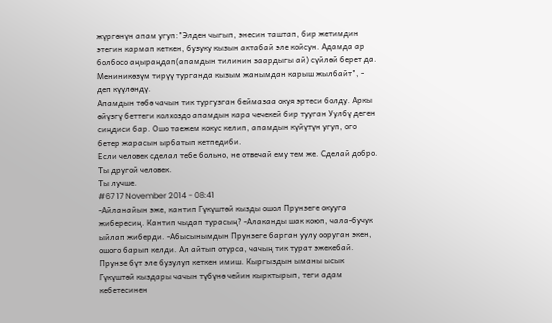жүргөнүн апам угуп:"Элден чыгып, энесин таштап, бир жетимдин этегин кармап кеткен, бузуку кызын актабай эле койсун. Адамда ар болбосо аңыраңдап(апамдын тилинин заардыгы ай) сүйлөй берет да. Мениникөзүм тирүү турганда кызым жанымдан карыш жылбайт", - деп күүлөндү.
Апамдын төбө чачын тик тургузган беймазаа окуя эртеси болду. Аркы өйүзгү беттеги колхоздо апамдын кара чечекей бир тууган Уулбү деген сиңдиси бар. Ошо таежем кокус келип, апамдын күйүтүн угуп, ого бетер жарасын ырбатып кетпедиби.
Если человек сделал тебе больно, не отвечай ему тем же. Сделай добро. Ты другой человек.
Ты лучше.
#67 17 November 2014 - 08:41
-Айланайын эже, кантип Гүкүштөй кызды ошол Прунзеге окууга жибересиң. Кантип чыдап турасың? -Алаканды шак коюп, чала-бучук ыйлап жиберди. -Абысынымдын Прунзеге барган уулу ооруган экен, ошого барып келди. Ал айтып отурса, чачың тик турат эжекебай. Прунзе бүт эле бузулуп кеткен имиш. Кыргыздын ыманы ысык Гүкүштөй кыздары чачын түбүнө чейин кырктырып, теги адам кебетесинен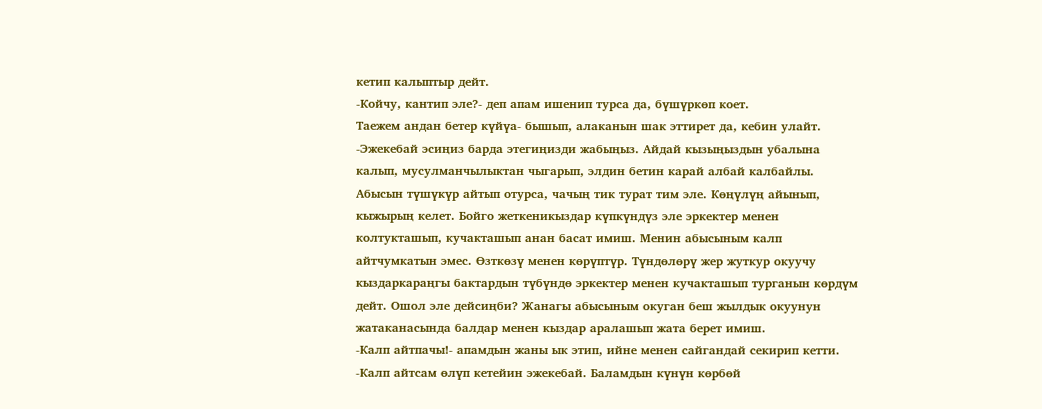кетип калыптыр дейт.
-Койчу, кантип эле?- деп апам ишенип турса да, бүшүркөп коет.
Таежем андан бетер күйүа- бышып, алаканын шак эттирет да, кебин улайт.
-Эжекебай эсиңиз барда этегиңизди жабыңыз. Айдай кызыңыздын убалына калып, мусулманчылыктан чыгарып, элдин бетин карай албай калбайлы. Абысын түшүкүр айтып отурса, чачың тик турат тим эле. Көңүлүң айынып, кыжырың келет. Бойго жеткеникыздар күпкүндүз эле эркектер менен колтукташып, кучакташып анан басат имиш. Менин абысыным калп айтчумкатын эмес. Өзткөзү менен көрүптүр. Түндөлөрү жер жуткур окуучу кыздаркараңгы бактардын түбүндө эркектер менен кучакташып турганын көрдүм дейт. Ошол эле дейсиңби? Жанагы абысыным окуган беш жылдык окуунун жатаканасында балдар менен кыздар аралашып жата берет имиш.
-Калп айтпачы!- апамдын жаны ык этип, ийне менен сайгандай секирип кетти.
-Калп айтсам өлүп кетейин эжекебай. Баламдын күнүн көрбөй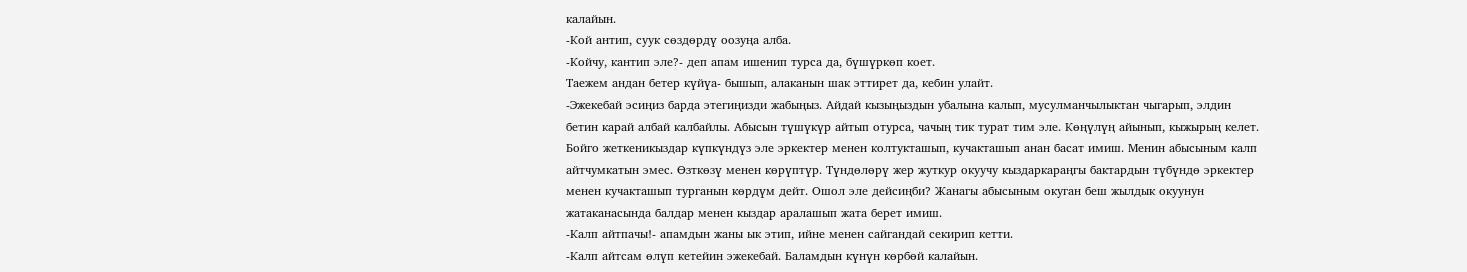калайын.
-Кой антип, суук сөздөрдү оозуңа алба.
-Койчу, кантип эле?- деп апам ишенип турса да, бүшүркөп коет.
Таежем андан бетер күйүа- бышып, алаканын шак эттирет да, кебин улайт.
-Эжекебай эсиңиз барда этегиңизди жабыңыз. Айдай кызыңыздын убалына калып, мусулманчылыктан чыгарып, элдин бетин карай албай калбайлы. Абысын түшүкүр айтып отурса, чачың тик турат тим эле. Көңүлүң айынып, кыжырың келет. Бойго жеткеникыздар күпкүндүз эле эркектер менен колтукташып, кучакташып анан басат имиш. Менин абысыным калп айтчумкатын эмес. Өзткөзү менен көрүптүр. Түндөлөрү жер жуткур окуучу кыздаркараңгы бактардын түбүндө эркектер менен кучакташып турганын көрдүм дейт. Ошол эле дейсиңби? Жанагы абысыным окуган беш жылдык окуунун жатаканасында балдар менен кыздар аралашып жата берет имиш.
-Калп айтпачы!- апамдын жаны ык этип, ийне менен сайгандай секирип кетти.
-Калп айтсам өлүп кетейин эжекебай. Баламдын күнүн көрбөй калайын.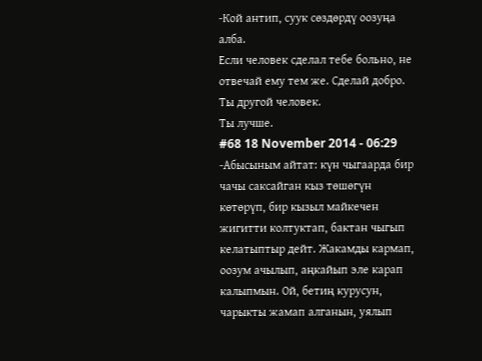-Кой антип, суук сөздөрдү оозуңа алба.
Если человек сделал тебе больно, не отвечай ему тем же. Сделай добро. Ты другой человек.
Ты лучше.
#68 18 November 2014 - 06:29
-Абысыным айтат: күн чыгаарда бир чачы саксайган кыз төшөгүн көтөрүп, бир кызыл майкечен жигитти колтуктап, бактан чыгып келатыптыр дейт. Жакамды кармап, оозум ачылып, аңкайып эле карап калыпмын. Ой, бетиң курусун, чарыкты жамап алганын, уялып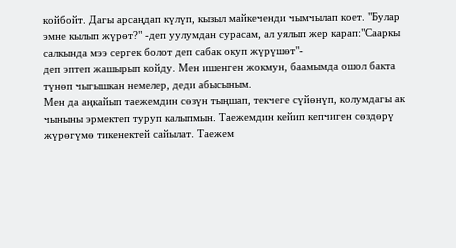койбойт. Дагы арсаңдап күлүп, кызыл майкеченди чымчылап коет. "Булар эмне кылып жүрөт?" -деп уулумдан сурасам, ал уялып жер карап:"Сааркы салкында мээ сергек болот деп сабак окуп жүрүшөт"-
деп эптеп жашырып койду. Мен ишенген жокмун, баамымда ошол бакта түнөп чыгышкан немелер, деди абысыным.
Мен да аңкайып таежемдин сөзүн тыңшап, текчеге сүйөнүп, колумдагы ак чыныны эрмектеп туруп калыпмын. Таежемдин кейип кепчиген сөздөрү жүрөгүмө тикенектей сайылат. Таежем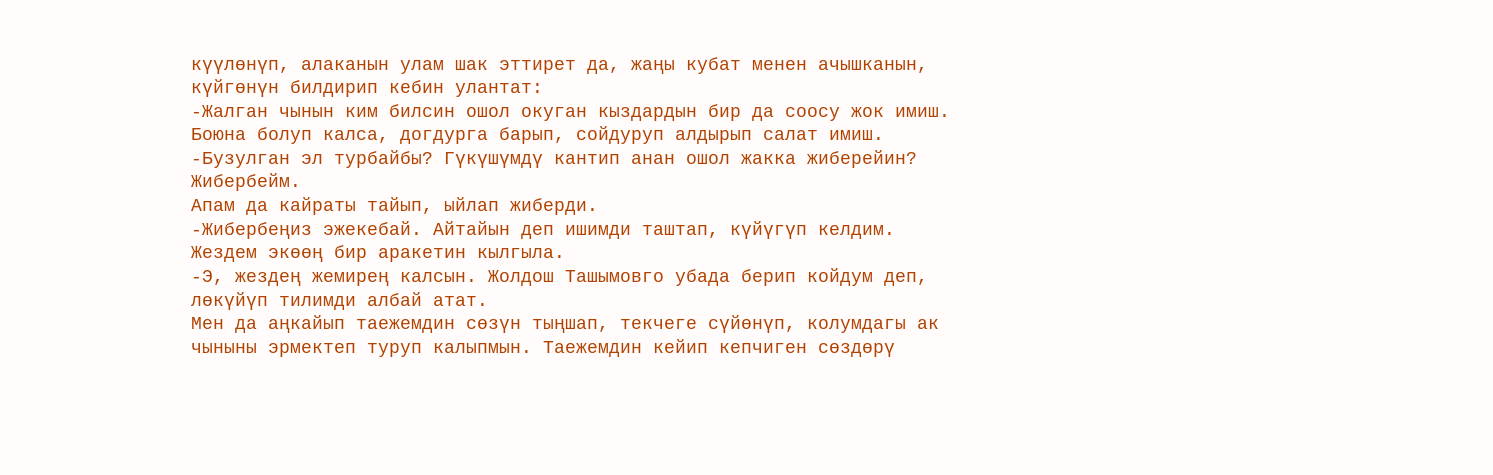күүлөнүп, алаканын улам шак эттирет да, жаңы кубат менен ачышканын, күйгөнүн билдирип кебин улантат:
-Жалган чынын ким билсин ошол окуган кыздардын бир да соосу жок имиш. Боюна болуп калса, догдурга барып, сойдуруп алдырып салат имиш.
-Бузулган эл турбайбы? Гүкүшүмдү кантип анан ошол жакка жиберейин? Жибербейм.
Апам да кайраты тайып, ыйлап жиберди.
-Жибербеңиз эжекебай. Айтайын деп ишимди таштап, күйүгүп келдим. Жездем экөөң бир аракетин кылгыла.
-Э, жездең жемирең калсын. Жолдош Ташымовго убада берип койдум деп, лөкүйүп тилимди албай атат.
Мен да аңкайып таежемдин сөзүн тыңшап, текчеге сүйөнүп, колумдагы ак чыныны эрмектеп туруп калыпмын. Таежемдин кейип кепчиген сөздөрү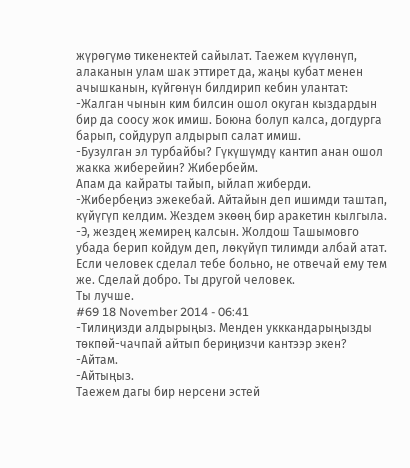жүрөгүмө тикенектей сайылат. Таежем күүлөнүп, алаканын улам шак эттирет да, жаңы кубат менен ачышканын, күйгөнүн билдирип кебин улантат:
-Жалган чынын ким билсин ошол окуган кыздардын бир да соосу жок имиш. Боюна болуп калса, догдурга барып, сойдуруп алдырып салат имиш.
-Бузулган эл турбайбы? Гүкүшүмдү кантип анан ошол жакка жиберейин? Жибербейм.
Апам да кайраты тайып, ыйлап жиберди.
-Жибербеңиз эжекебай. Айтайын деп ишимди таштап, күйүгүп келдим. Жездем экөөң бир аракетин кылгыла.
-Э, жездең жемирең калсын. Жолдош Ташымовго убада берип койдум деп, лөкүйүп тилимди албай атат.
Если человек сделал тебе больно, не отвечай ему тем же. Сделай добро. Ты другой человек.
Ты лучше.
#69 18 November 2014 - 06:41
-Тилиңизди алдырыңыз. Менден укккандарыңызды төкпөй-чачпай айтып бериңизчи кантээр экен?
-Айтам.
-Айтыңыз.
Таежем дагы бир нерсени эстей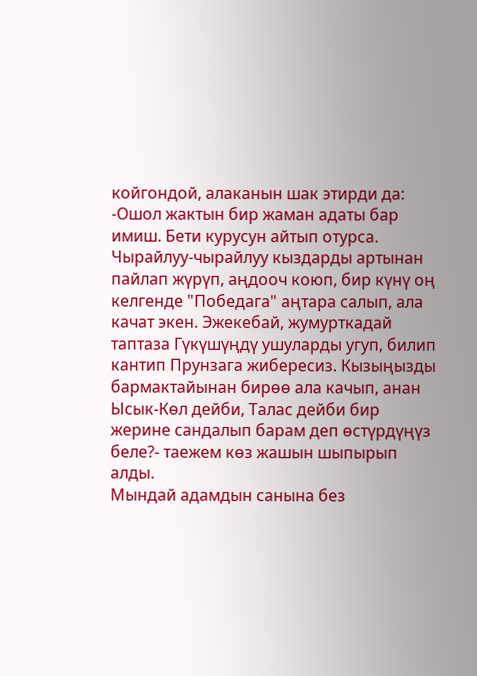койгондой, алаканын шак этирди да:
-Ошол жактын бир жаман адаты бар имиш. Бети курусун айтып отурса. Чырайлуу-чырайлуу кыздарды артынан пайлап жүрүп, аңдооч коюп, бир күнү оң келгенде "Победага" аңтара салып, ала качат экен. Эжекебай, жумурткадай таптаза Гүкүшүңдү ушуларды угуп, билип кантип Прунзага жибересиз. Кызыңызды бармактайынан бирөө ала качып, анан Ысык-Көл дейби, Талас дейби бир жерине сандалып барам деп өстүрдүңүз беле?- таежем көз жашын шыпырып алды.
Мындай адамдын санына без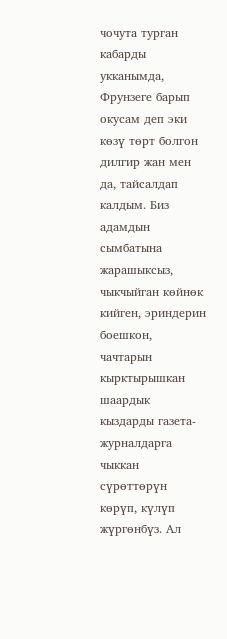чочута турган кабарды укканымда, Фрунзеге барып окусам деп эки көзү төрт болгон дилгир жан мен да, тайсалдап калдым. Биз адамдын сымбатына жарашыксыз, чыкчыйган көйнөк кийген, эриндерин боешкон, чачтарын кырктырышкан шаардык кыздарды газета-журналдарга чыккан сүрөттөрүн көрүп, күлүп жүргөнбүз. Ал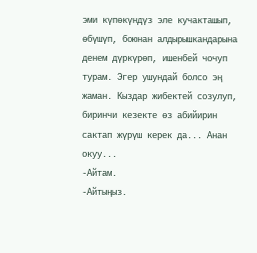эми күпөкүндүз эле кучакташып, өбүшүп, боюнан алдырышкандарына денем дүркүрөп, ишенбей чочуп турам. Эгер ушундай болсо эң жаман. Кыздар жибектей созулуп, биринчи кезекте өз абийирин сактап жүрүш керек да... Анан окуу...
-Айтам.
-Айтыңыз.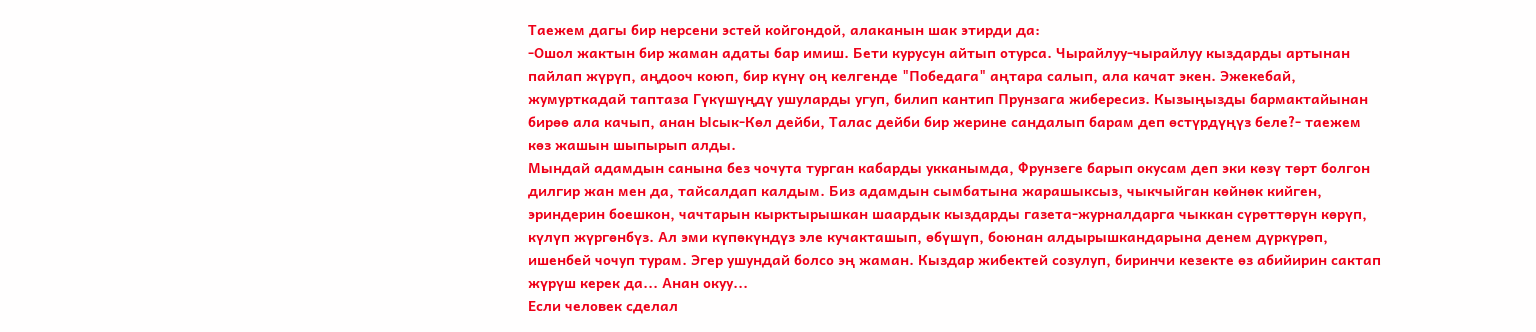Таежем дагы бир нерсени эстей койгондой, алаканын шак этирди да:
-Ошол жактын бир жаман адаты бар имиш. Бети курусун айтып отурса. Чырайлуу-чырайлуу кыздарды артынан пайлап жүрүп, аңдооч коюп, бир күнү оң келгенде "Победага" аңтара салып, ала качат экен. Эжекебай, жумурткадай таптаза Гүкүшүңдү ушуларды угуп, билип кантип Прунзага жибересиз. Кызыңызды бармактайынан бирөө ала качып, анан Ысык-Көл дейби, Талас дейби бир жерине сандалып барам деп өстүрдүңүз беле?- таежем көз жашын шыпырып алды.
Мындай адамдын санына без чочута турган кабарды укканымда, Фрунзеге барып окусам деп эки көзү төрт болгон дилгир жан мен да, тайсалдап калдым. Биз адамдын сымбатына жарашыксыз, чыкчыйган көйнөк кийген, эриндерин боешкон, чачтарын кырктырышкан шаардык кыздарды газета-журналдарга чыккан сүрөттөрүн көрүп, күлүп жүргөнбүз. Ал эми күпөкүндүз эле кучакташып, өбүшүп, боюнан алдырышкандарына денем дүркүрөп, ишенбей чочуп турам. Эгер ушундай болсо эң жаман. Кыздар жибектей созулуп, биринчи кезекте өз абийирин сактап жүрүш керек да... Анан окуу...
Если человек сделал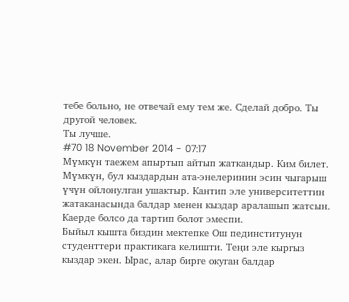тебе больно, не отвечай ему тем же. Сделай добро. Ты другой человек.
Ты лучше.
#70 18 November 2014 - 07:17
Мүмкүн таежем апыртып айтып жаткандыр. Ким билет. Мүмкүн, бул кыздардын ата-энелеринин эсин чыгарыш үчүн ойлонулган ушактыр. Кантип эле университеттин жатаканасында балдар менен кыздар аралашып жатсын. Каерде болсо да тартип болот эмеспи.
Быйыл кышта биздин мектепке Ош пединститунун студенттери практикага келишти. Теңи эле кыргыз кыздар экен. Ырас, алар бирге окуган балдар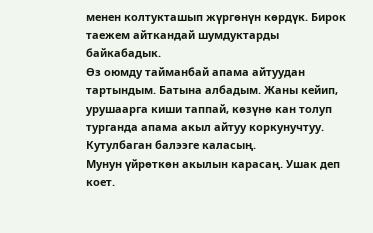менен колтукташып жүргөнүн көрдүк. Бирок таежем айткандай шумдуктарды байкабадык.
Өз оюмду тайманбай апама айтуудан тартындым. Батына албадым. Жаны кейип, урушаарга киши таппай, көзүнө кан толуп турганда апама акыл айтуу коркунучтуу. Кутулбаган балээге каласың.
Мунун үйрөткөн акылын карасаң. Ушак деп коет.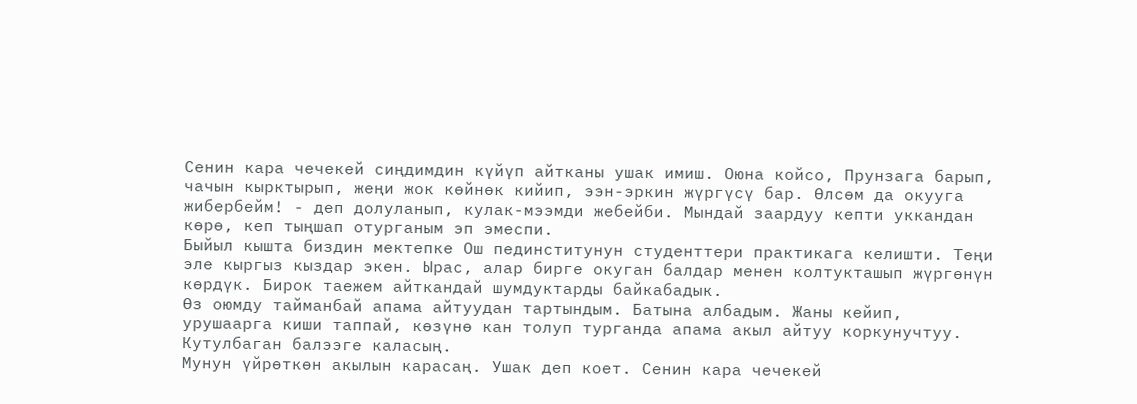Сенин кара чечекей сиңдимдин күйүп айтканы ушак имиш. Оюна койсо, Прунзага барып, чачын кырктырып, жеңи жок көйнөк кийип, ээн-эркин жүргүсү бар. Өлсөм да окууга жибербейм! - деп долуланып, кулак-мээмди жебейби. Мындай заардуу кепти уккандан көрө, кеп тыңшап отурганым эп эмеспи.
Быйыл кышта биздин мектепке Ош пединститунун студенттери практикага келишти. Теңи эле кыргыз кыздар экен. Ырас, алар бирге окуган балдар менен колтукташып жүргөнүн көрдүк. Бирок таежем айткандай шумдуктарды байкабадык.
Өз оюмду тайманбай апама айтуудан тартындым. Батына албадым. Жаны кейип, урушаарга киши таппай, көзүнө кан толуп турганда апама акыл айтуу коркунучтуу. Кутулбаган балээге каласың.
Мунун үйрөткөн акылын карасаң. Ушак деп коет. Сенин кара чечекей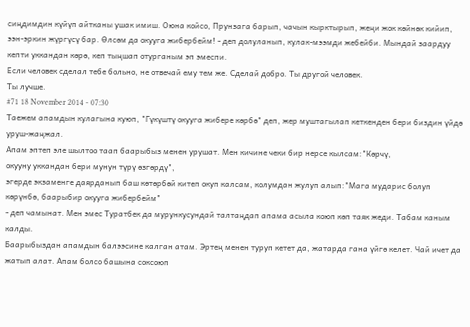сиңдимдин күйүп айтканы ушак имиш. Оюна койсо, Прунзага барып, чачын кырктырып, жеңи жок көйнөк кийип, ээн-эркин жүргүсү бар. Өлсөм да окууга жибербейм! - деп долуланып, кулак-мээмди жебейби. Мындай заардуу кепти уккандан көрө, кеп тыңшап отурганым эп эмеспи.
Если человек сделал тебе больно, не отвечай ему тем же. Сделай добро. Ты другой человек.
Ты лучше.
#71 18 November 2014 - 07:30
Таежем апамдын кулагына куюп, "Гүкүштү окууга жибере көрбө" деп, жер муштагылап кеткенден бери биздин үйдө уруш-жаңжал.
Апам эптеп эле шылтоо таап баарыбыз менен урушат. Мен кичине чеки бир нерсе кылсам:"Көрчү,
окууну уккандан бери мунун түрү өзгөрдү",
эгерде экзаменге даярданып баш көтөрбөй китеп окуп калсам, колумдан жулуп алып:"Мага мударис болуп көрүнбө, баарыбир окууга жибербейм"
- деп чамынат. Мен эмес Туратбек да мурункусундай талтаңдап апама асыла коюп көп таяк жеди. Табам каным калды.
Баарыбыздан апамдын балээсине калган атам. Эртең менен туруп кетет да, жатарда гана үйгө келет. Чай ичет да жатып алат. Апам болсо башына соксоюп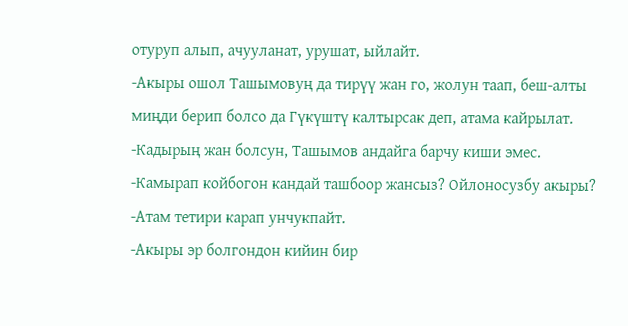отуруп алып, ачууланат, урушат, ыйлайт.
-Акыры ошол Ташымовуң да тирүү жан го, жолун таап, беш-алты миңди берип болсо да Гүкүштү калтырсак деп, атама кайрылат.
-Кадырың жан болсун, Ташымов андайга барчу киши эмес.
-Камырап койбогон кандай ташбоор жансыз? Ойлоносузбу акыры? -Атам тетири карап унчукпайт.
-Акыры эр болгондон кийин бир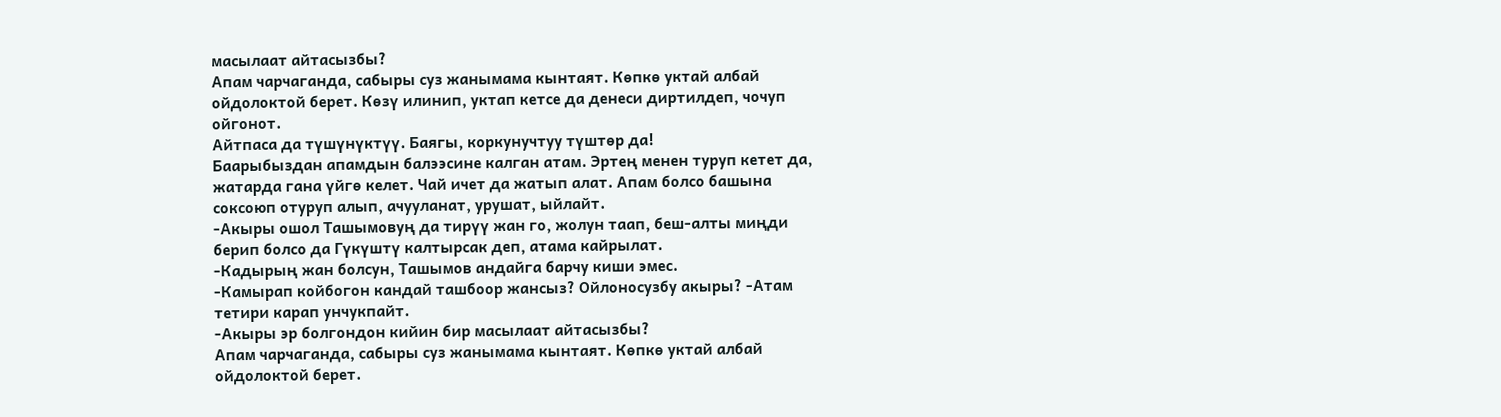масылаат айтасызбы?
Апам чарчаганда, сабыры суз жанымама кынтаят. Көпкө уктай албай ойдолоктой берет. Көзү илинип, уктап кетсе да денеси диртилдеп, чочуп ойгонот.
Айтпаса да түшүнүктүү. Баягы, коркунучтуу түштөр да!
Баарыбыздан апамдын балээсине калган атам. Эртең менен туруп кетет да, жатарда гана үйгө келет. Чай ичет да жатып алат. Апам болсо башына соксоюп отуруп алып, ачууланат, урушат, ыйлайт.
-Акыры ошол Ташымовуң да тирүү жан го, жолун таап, беш-алты миңди берип болсо да Гүкүштү калтырсак деп, атама кайрылат.
-Кадырың жан болсун, Ташымов андайга барчу киши эмес.
-Камырап койбогон кандай ташбоор жансыз? Ойлоносузбу акыры? -Атам тетири карап унчукпайт.
-Акыры эр болгондон кийин бир масылаат айтасызбы?
Апам чарчаганда, сабыры суз жанымама кынтаят. Көпкө уктай албай ойдолоктой берет.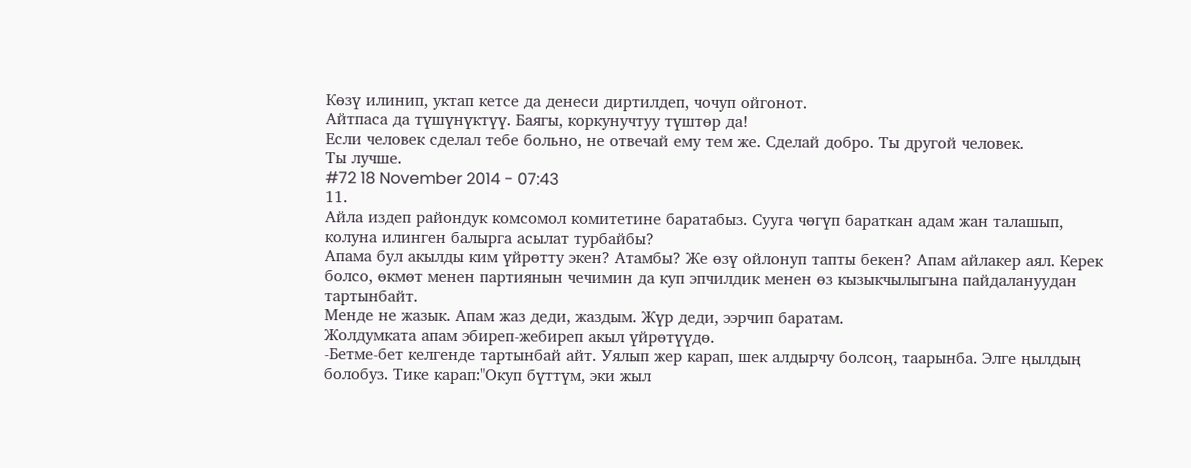Көзү илинип, уктап кетсе да денеси диртилдеп, чочуп ойгонот.
Айтпаса да түшүнүктүү. Баягы, коркунучтуу түштөр да!
Если человек сделал тебе больно, не отвечай ему тем же. Сделай добро. Ты другой человек.
Ты лучше.
#72 18 November 2014 - 07:43
11.
Айла издеп райондук комсомол комитетине баратабыз. Сууга чөгүп бараткан адам жан талашып, колуна илинген балырга асылат турбайбы?
Апама бул акылды ким үйрөтту экен? Атамбы? Же өзү ойлонуп тапты бекен? Апам айлакер аял. Керек болсо, өкмөт менен партиянын чечимин да куп эпчилдик менен өз кызыкчылыгына пайдалануудан тартынбайт.
Менде не жазык. Апам жаз деди, жаздым. Жүр деди, ээрчип баратам.
Жолдумката апам эбиреп-жебиреп акыл үйрөтүүдө.
-Бетме-бет келгенде тартынбай айт. Уялып жер карап, шек алдырчу болсоң, таарынба. Элге ңылдың болобуз. Тике карап:"Окуп бүттүм, эки жыл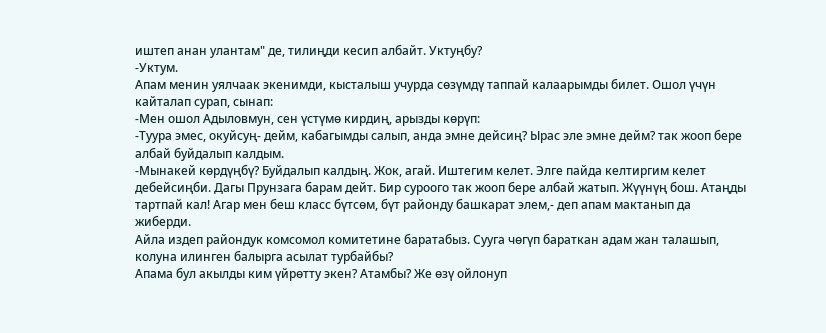иштеп анан улантам" де, тилиңди кесип албайт. Уктуңбу?
-Уктум.
Апам менин уялчаак экенимди, кысталыш учурда сөзүмдү таппай калаарымды билет. Ошол үчүн кайталап сурап, сынап:
-Мен ошол Адыловмун, сен үстүмө кирдиң, арызды көрүп:
-Туура эмес, окуйсуң- дейм, кабагымды салып, анда эмне дейсиң? Ырас эле эмне дейм? так жооп бере албай буйдалып калдым.
-Мынакей көрдүңбү? Буйдалып калдың. Жок, агай. Иштегим келет. Элге пайда келтиргим келет дебейсиңби. Дагы Прунзага барам дейт. Бир суроого так жооп бере албай жатып. Жүүнүң бош. Атаңды тартпай кал! Агар мен беш класс бүтсөм, бүт районду башкарат элем,- деп апам мактанып да жиберди.
Айла издеп райондук комсомол комитетине баратабыз. Сууга чөгүп бараткан адам жан талашып, колуна илинген балырга асылат турбайбы?
Апама бул акылды ким үйрөтту экен? Атамбы? Же өзү ойлонуп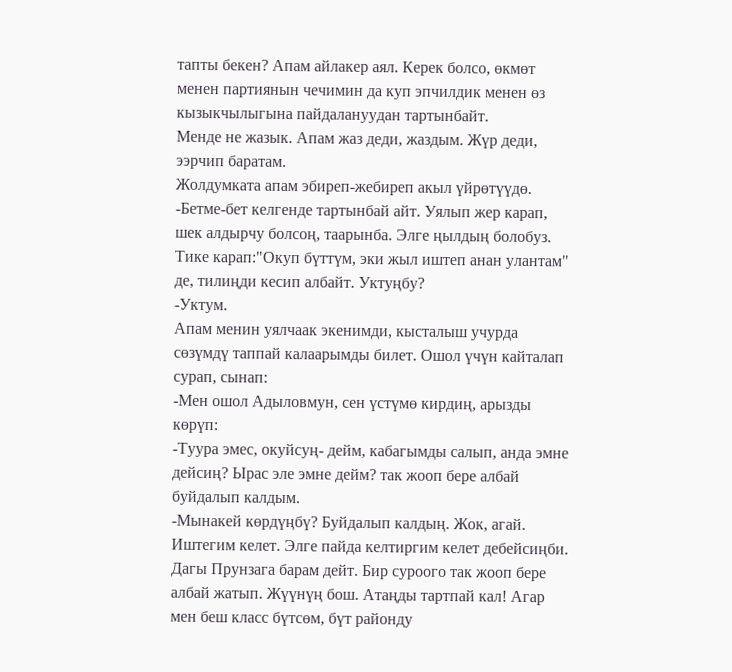тапты бекен? Апам айлакер аял. Керек болсо, өкмөт менен партиянын чечимин да куп эпчилдик менен өз кызыкчылыгына пайдалануудан тартынбайт.
Менде не жазык. Апам жаз деди, жаздым. Жүр деди, ээрчип баратам.
Жолдумката апам эбиреп-жебиреп акыл үйрөтүүдө.
-Бетме-бет келгенде тартынбай айт. Уялып жер карап, шек алдырчу болсоң, таарынба. Элге ңылдың болобуз. Тике карап:"Окуп бүттүм, эки жыл иштеп анан улантам" де, тилиңди кесип албайт. Уктуңбу?
-Уктум.
Апам менин уялчаак экенимди, кысталыш учурда сөзүмдү таппай калаарымды билет. Ошол үчүн кайталап сурап, сынап:
-Мен ошол Адыловмун, сен үстүмө кирдиң, арызды көрүп:
-Туура эмес, окуйсуң- дейм, кабагымды салып, анда эмне дейсиң? Ырас эле эмне дейм? так жооп бере албай буйдалып калдым.
-Мынакей көрдүңбү? Буйдалып калдың. Жок, агай. Иштегим келет. Элге пайда келтиргим келет дебейсиңби. Дагы Прунзага барам дейт. Бир суроого так жооп бере албай жатып. Жүүнүң бош. Атаңды тартпай кал! Агар мен беш класс бүтсөм, бүт районду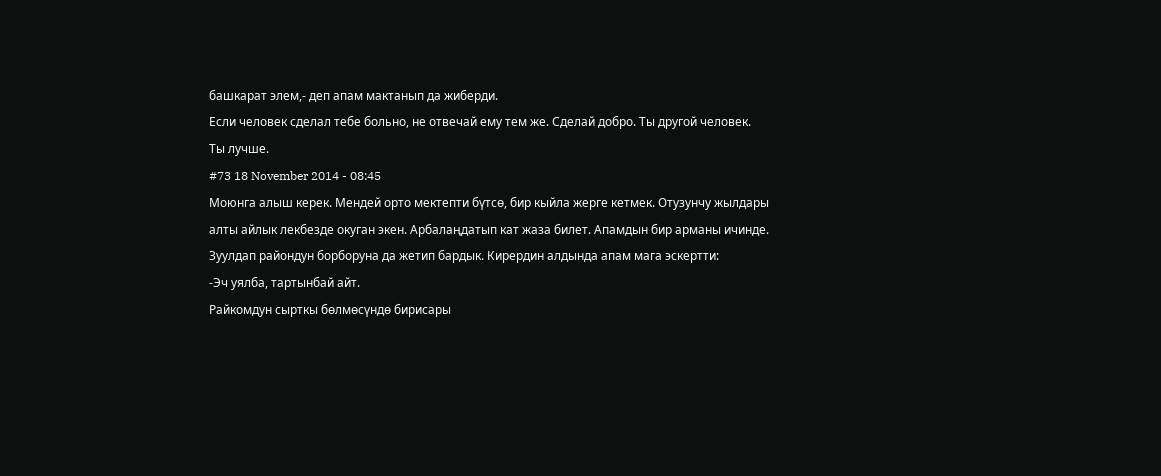башкарат элем,- деп апам мактанып да жиберди.
Если человек сделал тебе больно, не отвечай ему тем же. Сделай добро. Ты другой человек.
Ты лучше.
#73 18 November 2014 - 08:45
Моюнга алыш керек. Мендей орто мектепти бүтсө, бир кыйла жерге кетмек. Отузунчу жылдары алты айлык лекбезде окуган экен. Арбалаңдатып кат жаза билет. Апамдын бир арманы ичинде.
Зуулдап райондун борборуна да жетип бардык. Кирердин алдында апам мага эскертти:
-Эч уялба, тартынбай айт.
Райкомдун сырткы бөлмөсүндө бирисары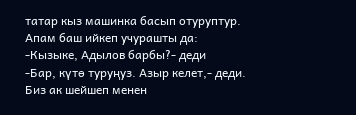татар кыз машинка басып отуруптур. Апам баш ийкеп учурашты да:
-Кызыке, Адылов барбы?- деди
-Бар, күтө туруңуз. Азыр келет,- деди.
Биз ак шейшеп менен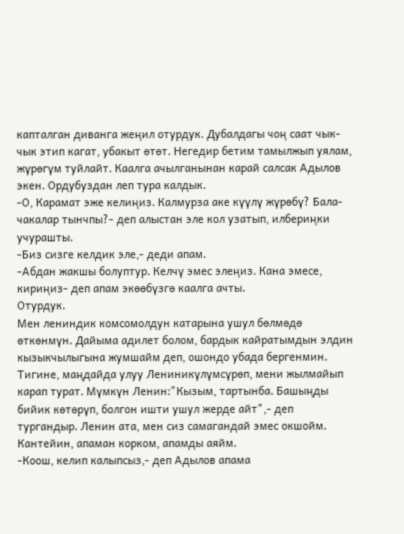капталган диванга жеңил отурдук. Дубалдагы чоң саат чык-чык этип кагат, убакыт өтөт. Негедир бетим тамылжып уялам, жүрөгүм туйлайт. Каалга ачылганынан карай салсак Адылов экен. Ордубуздан леп тура калдык.
-О, Карамат эже келиңиз. Калмурза аке күүлү жүрөбү? Бала-чакалар тынчпы?- деп алыстан эле кол узатып, илбериңки учурашты.
-Биз сизге келдик эле,- деди апам.
-Абдан жакшы болуптур. Келчү эмес элеңиз. Кана эмесе, кириңиз- деп апам экөөбүзгө каалга ачты.
Отурдук.
Мен лениндик комсомолдун катарына ушул бөлмөдө өткөнмүн. Дайыма адилет болом, бардык кайратымдын элдин кызыкчылыгына жумшайм деп, ошондо убада бергенмин. Тигине, маңдайда улуу Лениникүлүмсүрөп, мени жылмайып карап турат. Мүмкүн Ленин:"Кызым, тартынба. Башыңды бийик көтөрүп, болгон ишти ушул жерде айт",- деп тургандыр. Ленин ата, мен сиз самагандай эмес окшойм. Кантейин, апаман корком, апамды аяйм.
-Коош, келип калыпсыз,- деп Адылов апама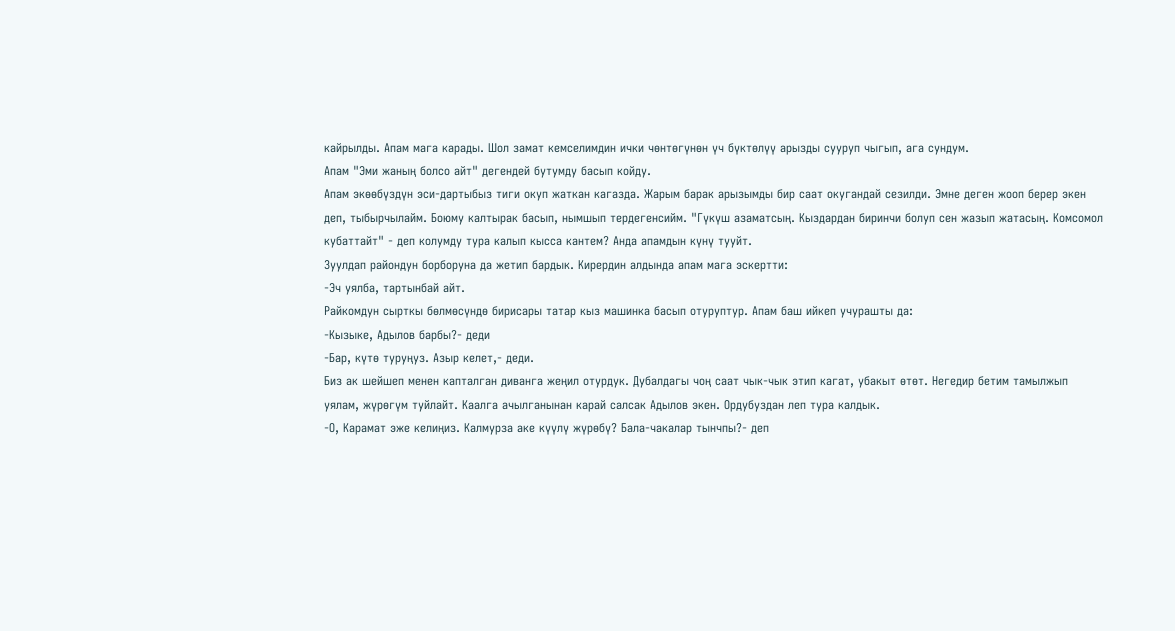кайрылды. Апам мага карады. Шол замат кемселимдин ички чөнтөгүнөн үч бүктөлүү арызды сууруп чыгып, ага сундум.
Апам "Эми жаның болсо айт" дегендей бутумду басып койду.
Апам экөөбүздүн эси-дартыбыз тиги окуп жаткан кагазда. Жарым барак арызымды бир саат окугандай сезилди. Эмне деген жооп берер экен деп, тыбырчылайм. Боюму калтырак басып, нымшып тердегенсийм. "Гүкүш азаматсың. Кыздардан биринчи болуп сен жазып жатасың. Комсомол кубаттайт" - деп колумду тура калып кысса кантем? Анда апамдын күнү тууйт.
Зуулдап райондун борборуна да жетип бардык. Кирердин алдында апам мага эскертти:
-Эч уялба, тартынбай айт.
Райкомдун сырткы бөлмөсүндө бирисары татар кыз машинка басып отуруптур. Апам баш ийкеп учурашты да:
-Кызыке, Адылов барбы?- деди
-Бар, күтө туруңуз. Азыр келет,- деди.
Биз ак шейшеп менен капталган диванга жеңил отурдук. Дубалдагы чоң саат чык-чык этип кагат, убакыт өтөт. Негедир бетим тамылжып уялам, жүрөгүм туйлайт. Каалга ачылганынан карай салсак Адылов экен. Ордубуздан леп тура калдык.
-О, Карамат эже келиңиз. Калмурза аке күүлү жүрөбү? Бала-чакалар тынчпы?- деп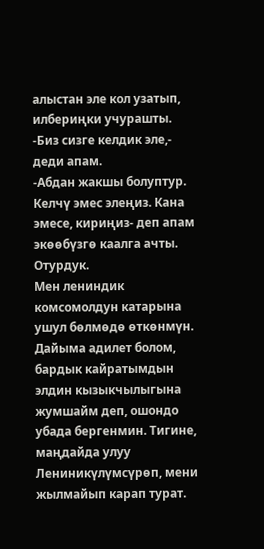алыстан эле кол узатып, илбериңки учурашты.
-Биз сизге келдик эле,- деди апам.
-Абдан жакшы болуптур. Келчү эмес элеңиз. Кана эмесе, кириңиз- деп апам экөөбүзгө каалга ачты.
Отурдук.
Мен лениндик комсомолдун катарына ушул бөлмөдө өткөнмүн. Дайыма адилет болом, бардык кайратымдын элдин кызыкчылыгына жумшайм деп, ошондо убада бергенмин. Тигине, маңдайда улуу Лениникүлүмсүрөп, мени жылмайып карап турат.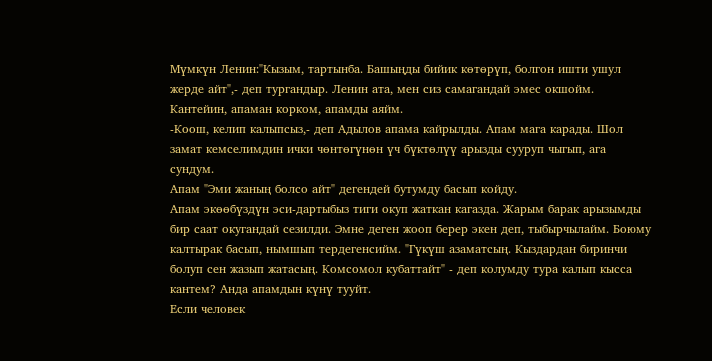Мүмкүн Ленин:"Кызым, тартынба. Башыңды бийик көтөрүп, болгон ишти ушул жерде айт",- деп тургандыр. Ленин ата, мен сиз самагандай эмес окшойм. Кантейин, апаман корком, апамды аяйм.
-Коош, келип калыпсыз,- деп Адылов апама кайрылды. Апам мага карады. Шол замат кемселимдин ички чөнтөгүнөн үч бүктөлүү арызды сууруп чыгып, ага сундум.
Апам "Эми жаның болсо айт" дегендей бутумду басып койду.
Апам экөөбүздүн эси-дартыбыз тиги окуп жаткан кагазда. Жарым барак арызымды бир саат окугандай сезилди. Эмне деген жооп берер экен деп, тыбырчылайм. Боюму калтырак басып, нымшып тердегенсийм. "Гүкүш азаматсың. Кыздардан биринчи болуп сен жазып жатасың. Комсомол кубаттайт" - деп колумду тура калып кысса кантем? Анда апамдын күнү тууйт.
Если человек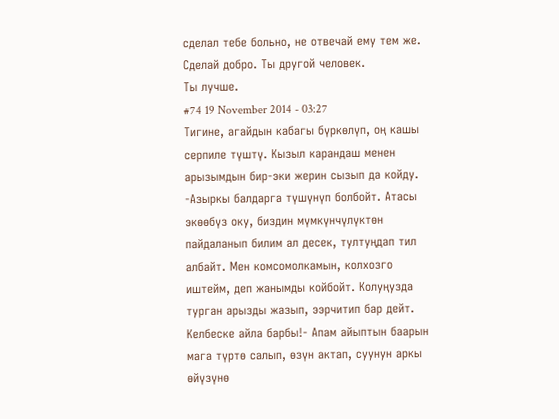сделал тебе больно, не отвечай ему тем же. Сделай добро. Ты другой человек.
Ты лучше.
#74 19 November 2014 - 03:27
Тигине, агайдын кабагы бүркөлүп, оң кашы серпиле түштү. Кызыл карандаш менен арызымдын бир-эки жерин сызып да койду.
-Азыркы балдарга түшүнүп болбойт. Атасы экөөбүз оку, биздин мүмкүнчүлүктөн пайдаланып билим ал десек, тултуңдап тил албайт. Мен комсомолкамын, колхозго иштейм, деп жанымды койбойт. Колуңузда турган арызды жазып, ээрчитип бар дейт. Келбеске айла барбы!- Апам айыптын баарын мага түртө салып, өзүн актап, суунун аркы өйүзүнө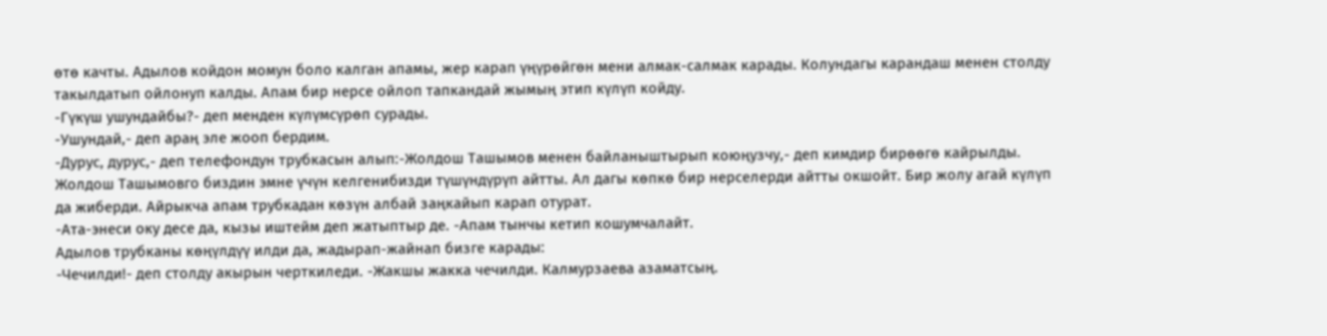өтө качты. Адылов койдон момун боло калган апамы, жер карап үңүрөйгөн мени алмак-салмак карады. Колундагы карандаш менен столду такылдатып ойлонуп калды. Апам бир нерсе ойлоп тапкандай жымың этип күлүп койду.
-Гүкүш ушундайбы?- деп менден күлүмсүрөп сурады.
-Ушундай,- деп араң эле жооп бердим.
-Дурус, дурус,- деп телефондун трубкасын алып:-Жолдош Ташымов менен байланыштырып коюңузчу,- деп кимдир бирөөгө кайрылды.
Жолдош Ташымовго биздин эмне үчүн келгенибизди түшүндүрүп айтты. Ал дагы көпкө бир нерселерди айтты окшойт. Бир жолу агай күлүп да жиберди. Айрыкча апам трубкадан көзүн албай заңкайып карап отурат.
-Ата-энеси оку десе да, кызы иштейм деп жатыптыр де. -Апам тынчы кетип кошумчалайт.
Адылов трубканы көңүлдүү илди да, жадырап-жайнап бизге карады:
-Чечилди!- деп столду акырын черткиледи. -Жакшы жакка чечилди. Калмурзаева азаматсың.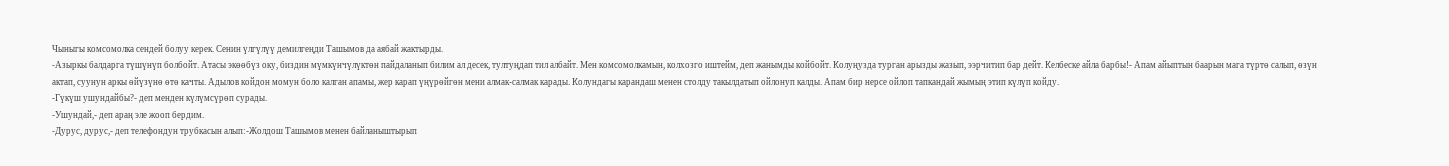Чыныгы комсомолка сендей болуу керек. Сенин үлгүлүү демилгеңди Ташымов да аябай жактырды.
-Азыркы балдарга түшүнүп болбойт. Атасы экөөбүз оку, биздин мүмкүнчүлүктөн пайдаланып билим ал десек, тултуңдап тил албайт. Мен комсомолкамын, колхозго иштейм, деп жанымды койбойт. Колуңузда турган арызды жазып, ээрчитип бар дейт. Келбеске айла барбы!- Апам айыптын баарын мага түртө салып, өзүн актап, суунун аркы өйүзүнө өтө качты. Адылов койдон момун боло калган апамы, жер карап үңүрөйгөн мени алмак-салмак карады. Колундагы карандаш менен столду такылдатып ойлонуп калды. Апам бир нерсе ойлоп тапкандай жымың этип күлүп койду.
-Гүкүш ушундайбы?- деп менден күлүмсүрөп сурады.
-Ушундай,- деп араң эле жооп бердим.
-Дурус, дурус,- деп телефондун трубкасын алып:-Жолдош Ташымов менен байланыштырып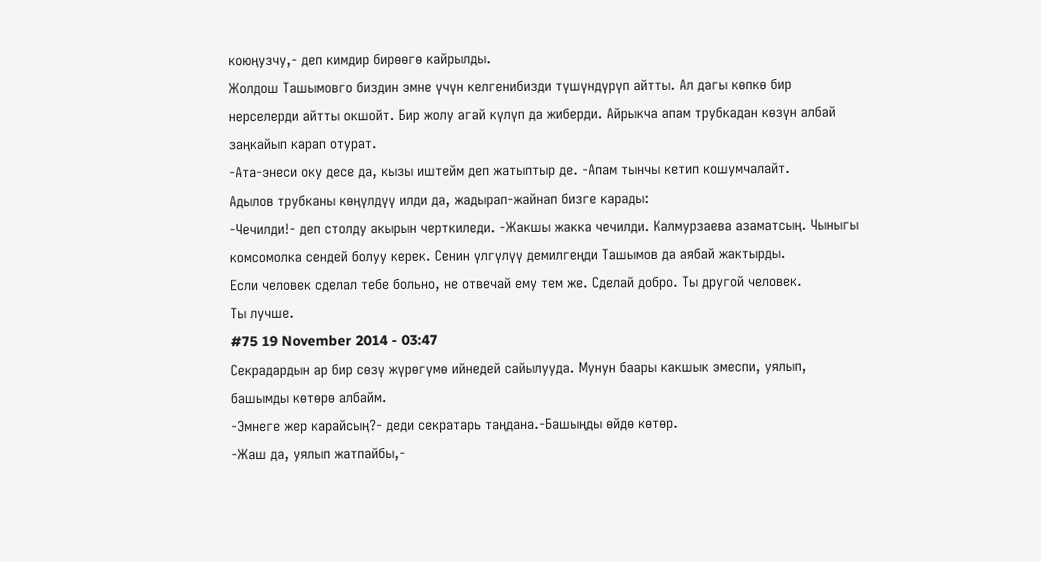коюңузчу,- деп кимдир бирөөгө кайрылды.
Жолдош Ташымовго биздин эмне үчүн келгенибизди түшүндүрүп айтты. Ал дагы көпкө бир нерселерди айтты окшойт. Бир жолу агай күлүп да жиберди. Айрыкча апам трубкадан көзүн албай заңкайып карап отурат.
-Ата-энеси оку десе да, кызы иштейм деп жатыптыр де. -Апам тынчы кетип кошумчалайт.
Адылов трубканы көңүлдүү илди да, жадырап-жайнап бизге карады:
-Чечилди!- деп столду акырын черткиледи. -Жакшы жакка чечилди. Калмурзаева азаматсың. Чыныгы комсомолка сендей болуу керек. Сенин үлгүлүү демилгеңди Ташымов да аябай жактырды.
Если человек сделал тебе больно, не отвечай ему тем же. Сделай добро. Ты другой человек.
Ты лучше.
#75 19 November 2014 - 03:47
Секрадардын ар бир сөзү жүрөгүмө ийнедей сайылууда. Мунун баары какшык эмеспи, уялып, башымды көтөрө албайм.
-Эмнеге жер карайсың?- деди секратарь таңдана.-Башыңды өйдө көтөр.
-Жаш да, уялып жатпайбы,-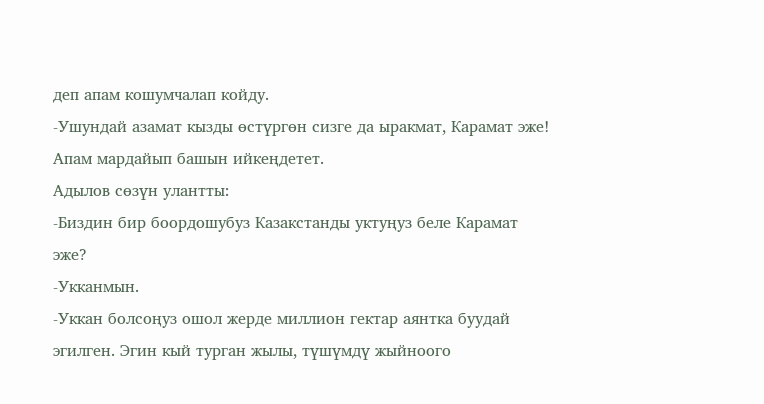деп апам кошумчалап койду.
-Ушундай азамат кызды өстүргөн сизге да ыракмат, Карамат эже!
Апам мардайып башын ийкеңдетет.
Адылов сөзүн улантты:
-Биздин бир боордошубуз Казакстанды уктуңуз беле Карамат эже?
-Укканмын.
-Уккан болсоңуз ошол жерде миллион гектар аянтка буудай эгилген. Эгин кый турган жылы, түшүмдү жыйноого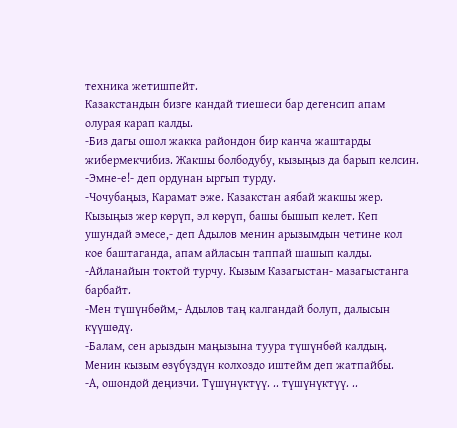техника жетишпейт.
Казакстандын бизге кандай тиешеси бар дегенсип апам олурая карап калды.
-Биз дагы ошол жакка райондон бир канча жаштарды жибермекчибиз. Жакшы болбодубу, кызыңыз да барып келсин.
-Эмне-е!- деп ордунан ыргып турду.
-Чочубаңыз, Карамат эже. Казакстан аябай жакшы жер. Кызыңыз жер көрүп, эл көрүп, башы бышып келет. Кеп ушундай эмесе,- деп Адылов менин арызымдын четине кол кое баштаганда, апам айласын таппай шашып калды.
-Айланайын токтой турчу. Кызым Казагыстан- мазагыстанга барбайт.
-Мен түшүнбөйм,- Адылов таң калгандай болуп, далысын күүшөдү.
-Балам, сен арыздын маңызына туура түшүнбөй калдың. Менин кызым өзүбүздүн колхоздо иштейм деп жатпайбы.
-А, ошондой деңизчи. Түшүнүктүү. .. түшүнүктүү. ..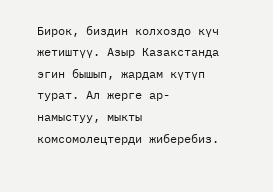Бирок, биздин колхоздо күч жетиштүү. Азыр Казакстанда эгин бышып, жардам күтүп турат. Ал жерге ар-намыстуу, мыкты комсомолецтерди жиберебиз.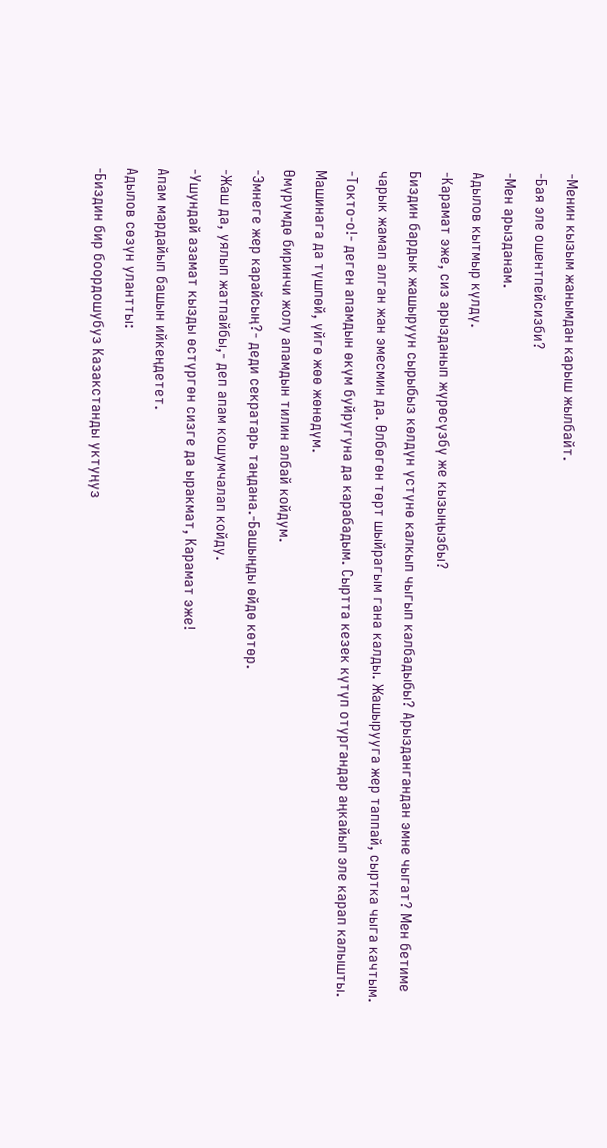-Менин кызым жанымдан карыш жылбайт.
-Бая эле ошентпейсизби?
-Мен арызданам.
Адылов кытмыр күлдү.
-Карамат эже, сиз арызданып жүрөсүзбү же кызыңызбы?
Биздин бардык жашыруун сырыбыз көлдүн үстүнө калкып чыгып калбадыбы? Арыздангандан эмне чыгат? Мен бетиме чарык жамап алган жан эмесмин да. Өлбөгөн төрт шыйрагым гана калды. Жашырууга жер таппай, сыртка чыга качтым.
-Токто-о!- деген апамдын өкүм буйругуна да карабадым. Сыртта кезек күтүп отургандар аңкайып эле карап калышты. Машинага да түшпөй, үйгө жөө жөнөдүм.
Өмүрүмдө биринчи жолу апамдын тилин албай койдум.
-Эмнеге жер карайсың?- деди секратарь таңдана.-Башыңды өйдө көтөр.
-Жаш да, уялып жатпайбы,- деп апам кошумчалап койду.
-Ушундай азамат кызды өстүргөн сизге да ыракмат, Карамат эже!
Апам мардайып башын ийкеңдетет.
Адылов сөзүн улантты:
-Биздин бир боордошубуз Казакстанды уктуңуз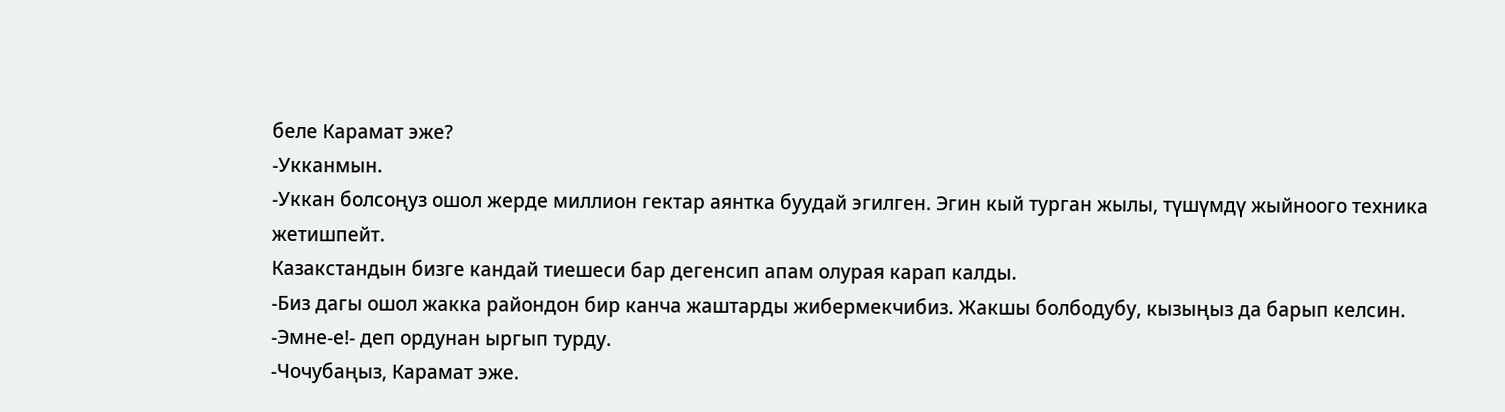беле Карамат эже?
-Укканмын.
-Уккан болсоңуз ошол жерде миллион гектар аянтка буудай эгилген. Эгин кый турган жылы, түшүмдү жыйноого техника жетишпейт.
Казакстандын бизге кандай тиешеси бар дегенсип апам олурая карап калды.
-Биз дагы ошол жакка райондон бир канча жаштарды жибермекчибиз. Жакшы болбодубу, кызыңыз да барып келсин.
-Эмне-е!- деп ордунан ыргып турду.
-Чочубаңыз, Карамат эже.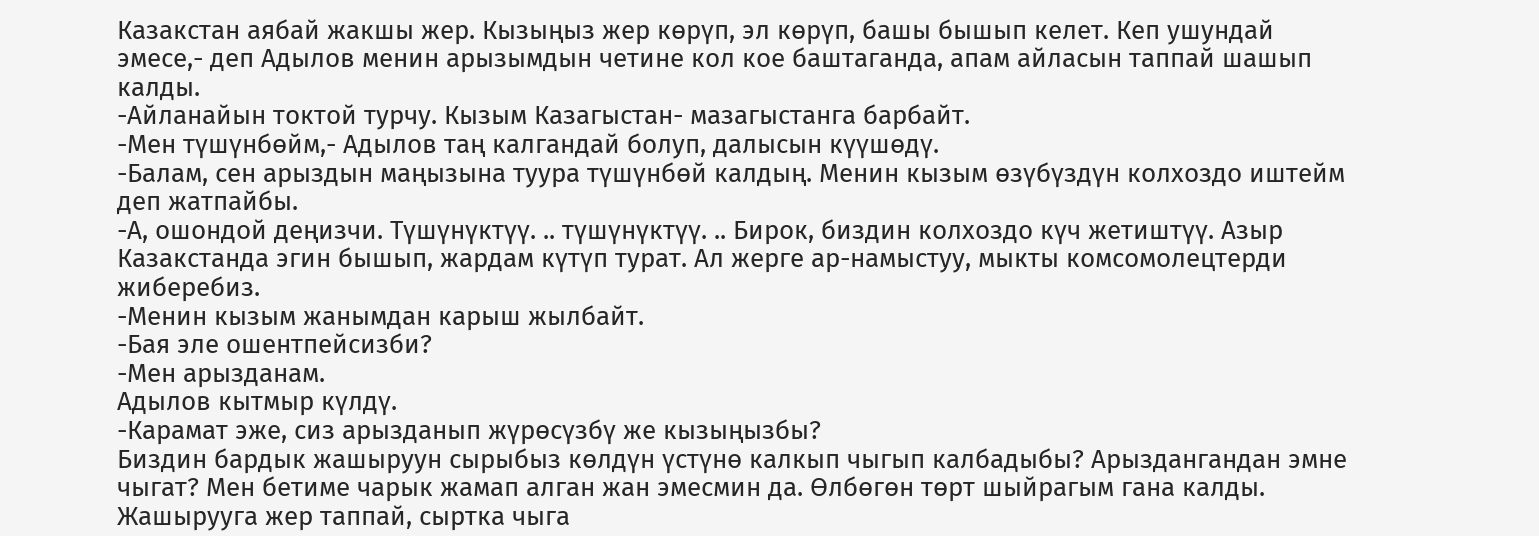Казакстан аябай жакшы жер. Кызыңыз жер көрүп, эл көрүп, башы бышып келет. Кеп ушундай эмесе,- деп Адылов менин арызымдын четине кол кое баштаганда, апам айласын таппай шашып калды.
-Айланайын токтой турчу. Кызым Казагыстан- мазагыстанга барбайт.
-Мен түшүнбөйм,- Адылов таң калгандай болуп, далысын күүшөдү.
-Балам, сен арыздын маңызына туура түшүнбөй калдың. Менин кызым өзүбүздүн колхоздо иштейм деп жатпайбы.
-А, ошондой деңизчи. Түшүнүктүү. .. түшүнүктүү. .. Бирок, биздин колхоздо күч жетиштүү. Азыр Казакстанда эгин бышып, жардам күтүп турат. Ал жерге ар-намыстуу, мыкты комсомолецтерди жиберебиз.
-Менин кызым жанымдан карыш жылбайт.
-Бая эле ошентпейсизби?
-Мен арызданам.
Адылов кытмыр күлдү.
-Карамат эже, сиз арызданып жүрөсүзбү же кызыңызбы?
Биздин бардык жашыруун сырыбыз көлдүн үстүнө калкып чыгып калбадыбы? Арыздангандан эмне чыгат? Мен бетиме чарык жамап алган жан эмесмин да. Өлбөгөн төрт шыйрагым гана калды. Жашырууга жер таппай, сыртка чыга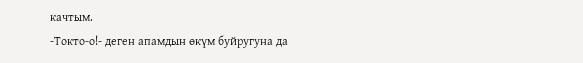качтым.
-Токто-о!- деген апамдын өкүм буйругуна да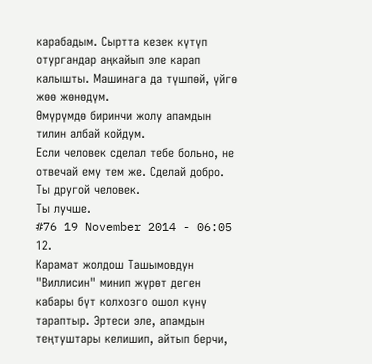карабадым. Сыртта кезек күтүп отургандар аңкайып эле карап калышты. Машинага да түшпөй, үйгө жөө жөнөдүм.
Өмүрүмдө биринчи жолу апамдын тилин албай койдум.
Если человек сделал тебе больно, не отвечай ему тем же. Сделай добро. Ты другой человек.
Ты лучше.
#76 19 November 2014 - 06:05
12.
Карамат жолдош Ташымовдун "Виллисин" минип жүрөт деген кабары бүт колхозго ошол күнү тараптыр. Эртеси эле, апамдын теңтуштары келишип, айтып берчи,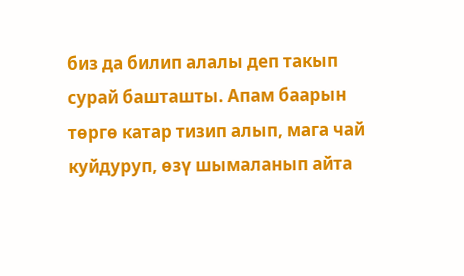биз да билип алалы деп такып сурай башташты. Апам баарын төргө катар тизип алып, мага чай куйдуруп, өзү шымаланып айта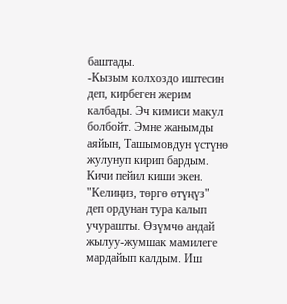баштады.
-Кызым колхоздо иштесин деп, кирбеген жерим калбады. Эч кимиси макул болбойт. Эмне жанымды аяйын, Ташымовдун үстүнө жулунуп кирип бардым. Кичи пейил киши экен. "Келиңиз, төргө өтүңүз" деп ордунан тура калып учурашты. Өзүмчө андай жылуу-жумшак мамилеге мардайып калдым. Иш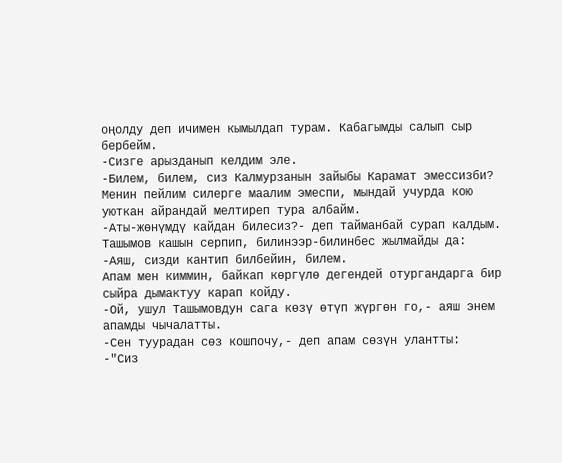оңолду деп ичимен кымылдап турам. Кабагымды салып сыр бербейм.
-Сизге арызданып келдим эле.
-Билем, билем, сиз Калмурзанын зайыбы Карамат эмессизби?
Менин пейлим силерге маалим эмеспи, мындай учурда кою уюткан айрандай мелтиреп тура албайм.
-Аты-жөнүмдү кайдан билесиз?- деп тайманбай сурап калдым.
Ташымов кашын серпип, билинээр-билинбес жылмайды да:
-Аяш, сизди кантип билбейин, билем.
Апам мен киммин, байкап көргүлө дегендей отургандарга бир сыйра дымактуу карап койду.
-Ой, ушул Ташымовдун сага көзү өтүп жүргөн го,- аяш энем апамды чычалатты.
-Сен туурадан сөз кошпочу,- деп апам сөзүн улантты:
-"Сиз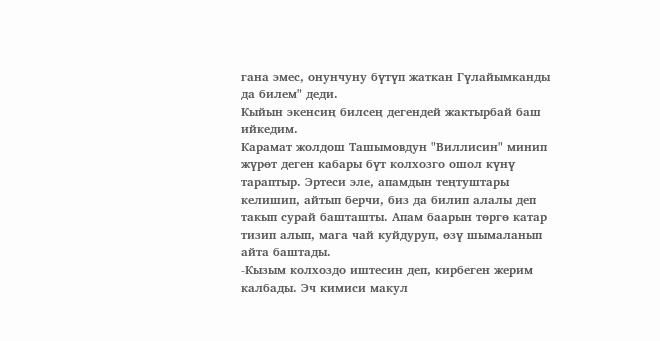гана эмес, онунчуну бүтүп жаткан Гүлайымканды да билем" деди.
Кыйын экенсиң билсең дегендей жактырбай баш ийкедим.
Карамат жолдош Ташымовдун "Виллисин" минип жүрөт деген кабары бүт колхозго ошол күнү тараптыр. Эртеси эле, апамдын теңтуштары келишип, айтып берчи, биз да билип алалы деп такып сурай башташты. Апам баарын төргө катар тизип алып, мага чай куйдуруп, өзү шымаланып айта баштады.
-Кызым колхоздо иштесин деп, кирбеген жерим калбады. Эч кимиси макул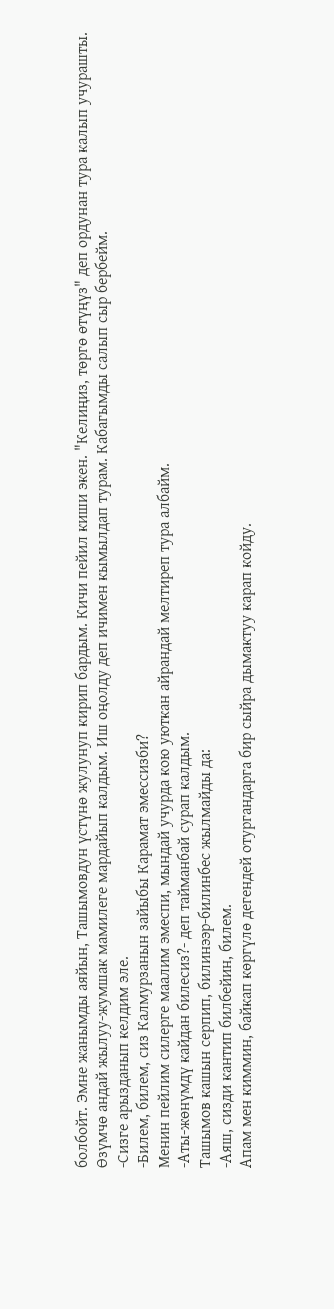болбойт. Эмне жанымды аяйын, Ташымовдун үстүнө жулунуп кирип бардым. Кичи пейил киши экен. "Келиңиз, төргө өтүңүз" деп ордунан тура калып учурашты. Өзүмчө андай жылуу-жумшак мамилеге мардайып калдым. Иш оңолду деп ичимен кымылдап турам. Кабагымды салып сыр бербейм.
-Сизге арызданып келдим эле.
-Билем, билем, сиз Калмурзанын зайыбы Карамат эмессизби?
Менин пейлим силерге маалим эмеспи, мындай учурда кою уюткан айрандай мелтиреп тура албайм.
-Аты-жөнүмдү кайдан билесиз?- деп тайманбай сурап калдым.
Ташымов кашын серпип, билинээр-билинбес жылмайды да:
-Аяш, сизди кантип билбейин, билем.
Апам мен киммин, байкап көргүлө дегендей отургандарга бир сыйра дымактуу карап койду.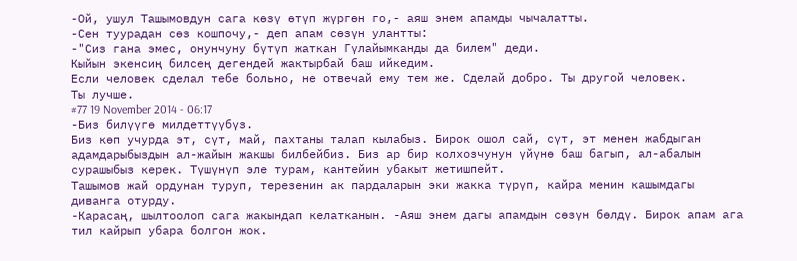-Ой, ушул Ташымовдун сага көзү өтүп жүргөн го,- аяш энем апамды чычалатты.
-Сен туурадан сөз кошпочу,- деп апам сөзүн улантты:
-"Сиз гана эмес, онунчуну бүтүп жаткан Гүлайымканды да билем" деди.
Кыйын экенсиң билсең дегендей жактырбай баш ийкедим.
Если человек сделал тебе больно, не отвечай ему тем же. Сделай добро. Ты другой человек.
Ты лучше.
#77 19 November 2014 - 06:17
-Биз билүүгө милдеттүүбүз.
Биз көп учурда эт, сүт, май, пахтаны талап кылабыз. Бирок ошол сай, сүт, эт менен жабдыган адамдарыбыздын ал-жайын жакшы билбейбиз. Биз ар бир колхозчунун үйүнө баш багып, ал-абалын сурашыбыз керек. Түшүнүп эле турам, кантейин убакыт жетишпейт.
Ташымов жай ордунан туруп, терезенин ак пардаларын эки жакка түрүп, кайра менин кашымдагы диванга отурду.
-Карасаң, шылтоолоп сага жакындап келатканын. -Аяш энем дагы апамдын сөзүн бөлдү. Бирок апам ага тил кайрып убара болгон жок.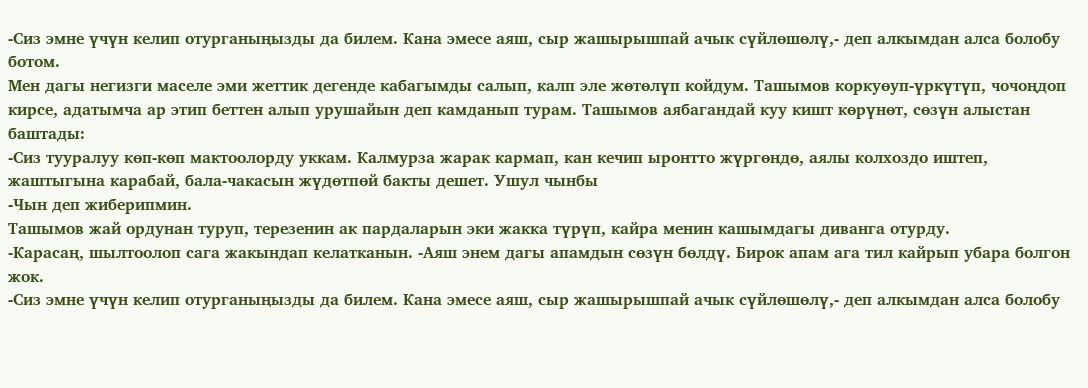-Сиз эмне үчүн келип отурганыңызды да билем. Кана эмесе аяш, сыр жашырышпай ачык сүйлөшөлү,- деп алкымдан алса болобу ботом.
Мен дагы негизги маселе эми жеттик дегенде кабагымды салып, калп эле жөтөлүп койдум. Ташымов коркуөуп-үркүтүп, чочоңдоп кирсе, адатымча ар этип беттен алып урушайын деп камданып турам. Ташымов аябагандай куу кишт көрүнөт, сөзүн алыстан баштады:
-Сиз тууралуу көп-көп мактоолорду уккам. Калмурза жарак кармап, кан кечип ыронтто жүргөндө, аялы колхоздо иштеп, жаштыгына карабай, бала-чакасын жүдөтпөй бакты дешет. Ушул чынбы
-Чын деп жиберипмин.
Ташымов жай ордунан туруп, терезенин ак пардаларын эки жакка түрүп, кайра менин кашымдагы диванга отурду.
-Карасаң, шылтоолоп сага жакындап келатканын. -Аяш энем дагы апамдын сөзүн бөлдү. Бирок апам ага тил кайрып убара болгон жок.
-Сиз эмне үчүн келип отурганыңызды да билем. Кана эмесе аяш, сыр жашырышпай ачык сүйлөшөлү,- деп алкымдан алса болобу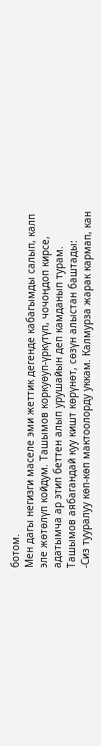ботом.
Мен дагы негизги маселе эми жеттик дегенде кабагымды салып, калп эле жөтөлүп койдум. Ташымов коркуөуп-үркүтүп, чочоңдоп кирсе, адатымча ар этип беттен алып урушайын деп камданып турам. Ташымов аябагандай куу кишт көрүнөт, сөзүн алыстан баштады:
-Сиз тууралуу көп-көп мактоолорду уккам. Калмурза жарак кармап, кан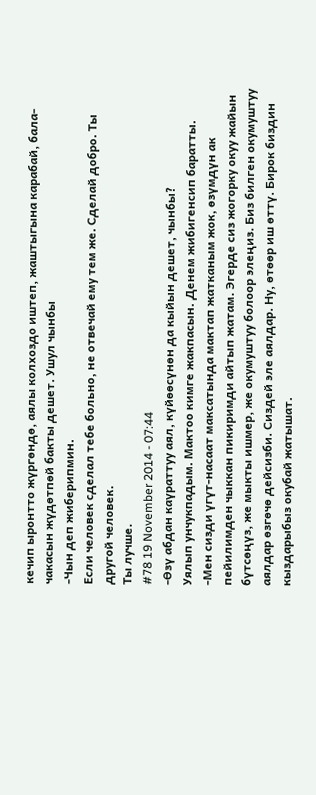кечип ыронтто жүргөндө, аялы колхоздо иштеп, жаштыгына карабай, бала-чакасын жүдөтпөй бакты дешет. Ушул чынбы
-Чын деп жиберипмин.
Если человек сделал тебе больно, не отвечай ему тем же. Сделай добро. Ты другой человек.
Ты лучше.
#78 19 November 2014 - 07:44
-Өзү абдан каүраттуу аял, күйөөсүнөн да кыйын дешет, чынбы?
Уялып унчукпадым. Мактоо кимге жакпасын. Денем жибигенсип баратты.
-Мен сизди үгүт-насаат максатында мактап жатканым жок, өзүмдүн ак пейилимден чыккан пикиримди айтып жатам. Эгерде сиз жогорку окуу жайын бүтсөңүз, же мыкты ишмер, же окумуштуу болоор элеңиз. Биз билген окумуштуу аялдар өзгөчө дейсизби. Сиздей эле аялдар. Ну, өтөөр иш өттү. Бирок биздин кыздарыбыз окубай жатышат.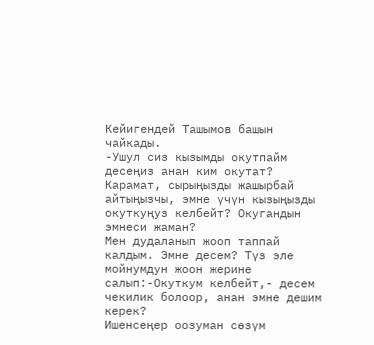Кейигендей Ташымов башын чайкады.
-Ушул сиз кызымды окутпайм десеңиз анан ким окутат? Карамат, сырыңызды жашырбай айтыңызчы, эмне үчүн кызыңызды окуткуңуз келбейт? Окугандын эмнеси жаман?
Мен дудаланып жооп таппай калдым. Эмне десем? Түз эле мойнумдун жоон жерине салып:-Окуткум келбейт,- десем чекилик болоор, анан эмне дешим керек?
Ишенсеңер оозуман сөзүм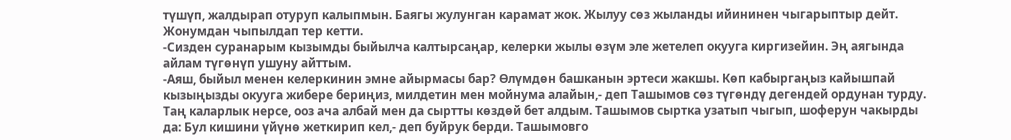түшүп, жалдырап отуруп калыпмын. Баягы жулунган карамат жок. Жылуу сөз жыланды ийининен чыгарыптыр дейт. Жонумдан чыпылдап тер кетти.
-Сизден суранарым кызымды быйылча калтырсаңар, келерки жылы өзүм эле жетелеп окууга киргизейин. Эң аягында айлам түгөнүп ушуну айттым.
-Аяш, быйыл менен келеркинин эмне айырмасы бар? Өлүмдөн башканын эртеси жакшы. Көп кабыргаңыз кайышпай кызыңызды окууга жибере бериңиз, милдетин мен мойнума алайын,- деп Ташымов сөз түгөндү дегендей ордунан турду.
Таң каларлык нерсе, ооз ача албай мен да сыртты көздөй бет алдым. Ташымов сыртка узатып чыгып, шоферун чакырды да: Бул кишини үйүнө жеткирип кел,- деп буйрук берди. Ташымовго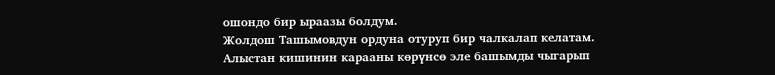ошондо бир ыраазы болдум.
Жолдош Ташымовдун ордуна отуруп бир чалкалап келатам. Алыстан кишинин карааны көрүнсө эле башымды чыгарып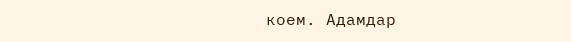коем. Адамдар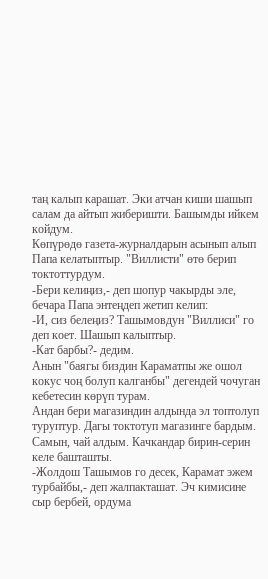таң калып карашат. Эки атчан киши шашып салам да айтып жиберишти. Башымды ийкем койдум.
Көпүрөдө газета-журналдарын асынып алып Папа келатыптыр. "Виллисти" өтө берип токтоттурдум.
-Бери келиңиз,- деп шопур чакырды эле, бечара Папа энтеңдеп жетип келип:
-И, сиз белеңиз? Ташымовдун "Виллиси" го деп коет. Шашып калыптыр.
-Кат барбы?- дедим.
Анын "баягы биздин Караматпы же ошол кокус чоң болуп калганбы" дегендей чочуган кебетесин көрүп турам.
Андан бери магазиндин алдында эл топтолуп туруптур. Дагы токтотуп магазинге бардым. Самын, чай алдым. Качкандар бирин-серин келе башташты.
-Жолдош Ташымов го десек, Карамат эжем турбайбы,- деп жалпакташат. Эч кимисине сыр бербей, ордума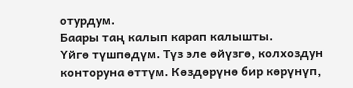отурдум.
Баары таң калып карап калышты.
Үйгө түшпөдүм. Түз эле өйүзгө, колхоздун конторуна өттүм. Көздөрүнө бир көрүнүп,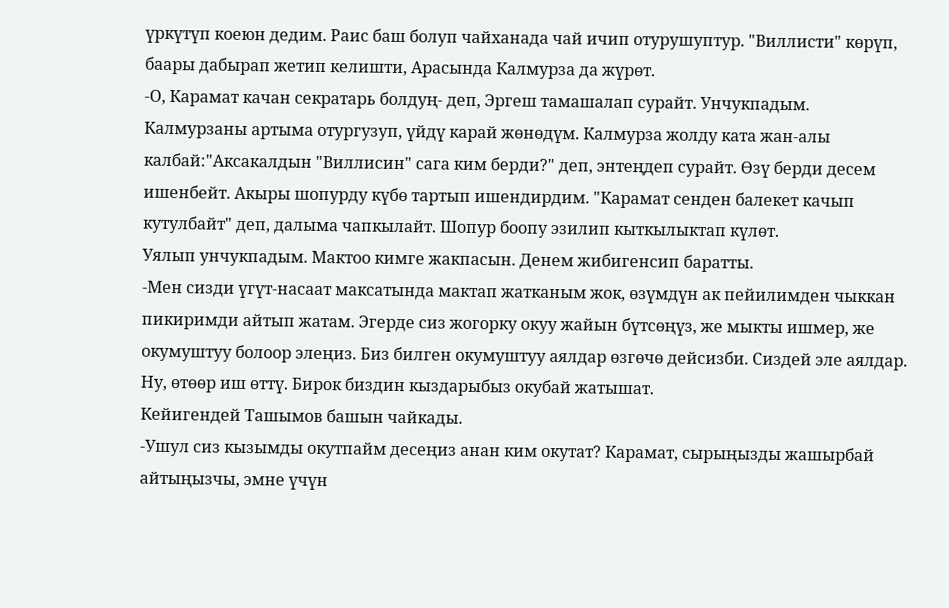үркүтүп коеюн дедим. Раис баш болуп чайханада чай ичип отурушуптур. "Виллисти" көрүп, баары дабырап жетип келишти, Арасында Калмурза да жүрөт.
-О, Карамат качан секратарь болдуң- деп, Эргеш тамашалап сурайт. Унчукпадым. Калмурзаны артыма отургузуп, үйдү карай жөнөдүм. Калмурза жолду ката жан-алы калбай:"Аксакалдын "Виллисин" сага ким берди?" деп, энтеңдеп сурайт. Өзү берди десем ишенбейт. Акыры шопурду күбө тартып ишендирдим. "Карамат сенден балекет качып кутулбайт" деп, далыма чапкылайт. Шопур боопу эзилип кыткылыктап күлөт.
Уялып унчукпадым. Мактоо кимге жакпасын. Денем жибигенсип баратты.
-Мен сизди үгүт-насаат максатында мактап жатканым жок, өзүмдүн ак пейилимден чыккан пикиримди айтып жатам. Эгерде сиз жогорку окуу жайын бүтсөңүз, же мыкты ишмер, же окумуштуу болоор элеңиз. Биз билген окумуштуу аялдар өзгөчө дейсизби. Сиздей эле аялдар. Ну, өтөөр иш өттү. Бирок биздин кыздарыбыз окубай жатышат.
Кейигендей Ташымов башын чайкады.
-Ушул сиз кызымды окутпайм десеңиз анан ким окутат? Карамат, сырыңызды жашырбай айтыңызчы, эмне үчүн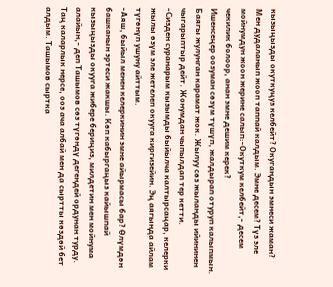кызыңызды окуткуңуз келбейт? Окугандын эмнеси жаман?
Мен дудаланып жооп таппай калдым. Эмне десем? Түз эле мойнумдун жоон жерине салып:-Окуткум келбейт,- десем чекилик болоор, анан эмне дешим керек?
Ишенсеңер оозуман сөзүм түшүп, жалдырап отуруп калыпмын. Баягы жулунган карамат жок. Жылуу сөз жыланды ийининен чыгарыптыр дейт. Жонумдан чыпылдап тер кетти.
-Сизден суранарым кызымды быйылча калтырсаңар, келерки жылы өзүм эле жетелеп окууга киргизейин. Эң аягында айлам түгөнүп ушуну айттым.
-Аяш, быйыл менен келеркинин эмне айырмасы бар? Өлүмдөн башканын эртеси жакшы. Көп кабыргаңыз кайышпай кызыңызды окууга жибере бериңиз, милдетин мен мойнума алайын,- деп Ташымов сөз түгөндү дегендей ордунан турду.
Таң каларлык нерсе, ооз ача албай мен да сыртты көздөй бет алдым. Ташымов сыртка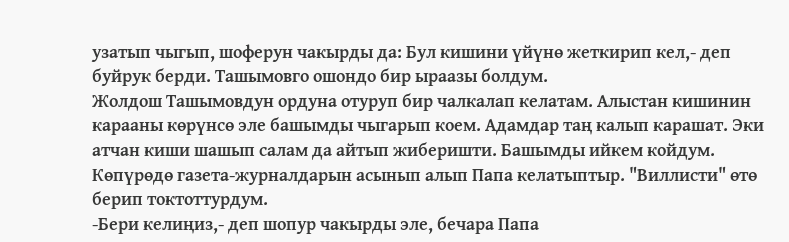узатып чыгып, шоферун чакырды да: Бул кишини үйүнө жеткирип кел,- деп буйрук берди. Ташымовго ошондо бир ыраазы болдум.
Жолдош Ташымовдун ордуна отуруп бир чалкалап келатам. Алыстан кишинин карааны көрүнсө эле башымды чыгарып коем. Адамдар таң калып карашат. Эки атчан киши шашып салам да айтып жиберишти. Башымды ийкем койдум.
Көпүрөдө газета-журналдарын асынып алып Папа келатыптыр. "Виллисти" өтө берип токтоттурдум.
-Бери келиңиз,- деп шопур чакырды эле, бечара Папа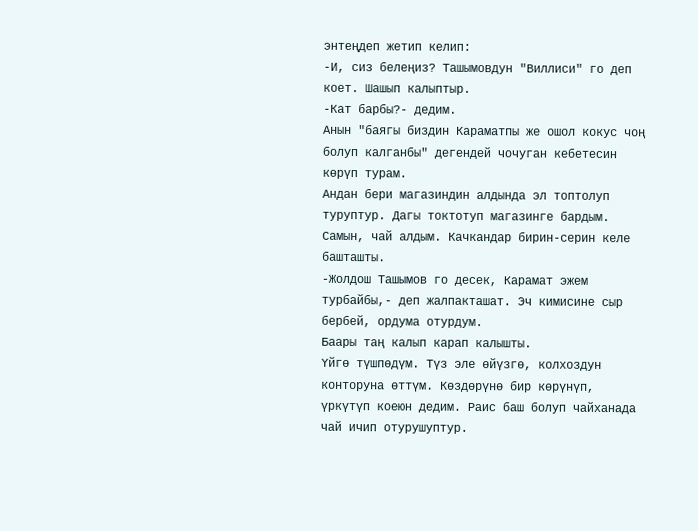энтеңдеп жетип келип:
-И, сиз белеңиз? Ташымовдун "Виллиси" го деп коет. Шашып калыптыр.
-Кат барбы?- дедим.
Анын "баягы биздин Караматпы же ошол кокус чоң болуп калганбы" дегендей чочуган кебетесин көрүп турам.
Андан бери магазиндин алдында эл топтолуп туруптур. Дагы токтотуп магазинге бардым. Самын, чай алдым. Качкандар бирин-серин келе башташты.
-Жолдош Ташымов го десек, Карамат эжем турбайбы,- деп жалпакташат. Эч кимисине сыр бербей, ордума отурдум.
Баары таң калып карап калышты.
Үйгө түшпөдүм. Түз эле өйүзгө, колхоздун конторуна өттүм. Көздөрүнө бир көрүнүп, үркүтүп коеюн дедим. Раис баш болуп чайханада чай ичип отурушуптур.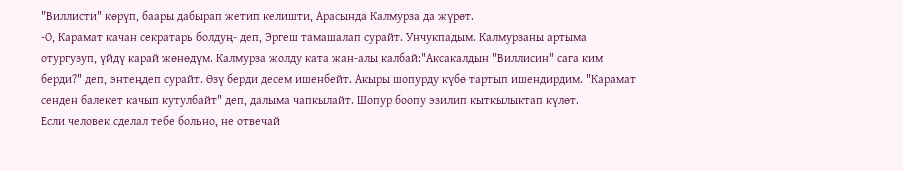"Виллисти" көрүп, баары дабырап жетип келишти, Арасында Калмурза да жүрөт.
-О, Карамат качан секратарь болдуң- деп, Эргеш тамашалап сурайт. Унчукпадым. Калмурзаны артыма отургузуп, үйдү карай жөнөдүм. Калмурза жолду ката жан-алы калбай:"Аксакалдын "Виллисин" сага ким берди?" деп, энтеңдеп сурайт. Өзү берди десем ишенбейт. Акыры шопурду күбө тартып ишендирдим. "Карамат сенден балекет качып кутулбайт" деп, далыма чапкылайт. Шопур боопу эзилип кыткылыктап күлөт.
Если человек сделал тебе больно, не отвечай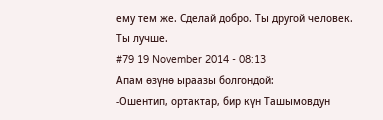ему тем же. Сделай добро. Ты другой человек.
Ты лучше.
#79 19 November 2014 - 08:13
Апам өзүнө ыраазы болгондой:
-Ошентип, ортактар, бир күн Ташымовдун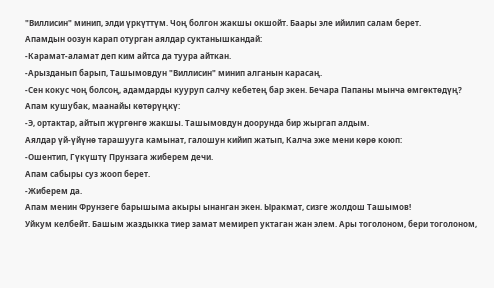"Виллисин" минип, элди үркүттүм. Чоң болгон жакшы окшойт. Баары эле ийилип салам берет.
Апамдын оозун карап отурган аялдар суктанышкандай:
-Карамат-аламат деп ким айтса да туура айткан.
-Арызданып барып, Ташымовдун "Виллисин" минип алганын карасаң.
-Сен кокус чоң болсоң, адамдарды кууруп салчу кебетең бар экен. Бечара Папаны мынча өмгөктөдүң?
Апам кушубак, маанайы көтөрүңкү:
-Э, ортактар, айтып жүргөнгө жакшы. Ташымовдун доорунда бир жыргап алдым.
Аялдар үй-үйүнө тарашууга камынат, галошун кийип жатып, Калча эже мени көрө коюп:
-Ошентип, Гүкүштү Прунзага жиберем дечи.
Апам сабыры суз жооп берет.
-Жиберем да.
Апам менин Фрунзеге барышыма акыры ынанган экен. Ыракмат, сизге жолдош Ташымов!
Уйкум келбейт. Башым жаздыкка тиер замат мемиреп уктаган жан элем. Ары тоголоном, бери тоголоном,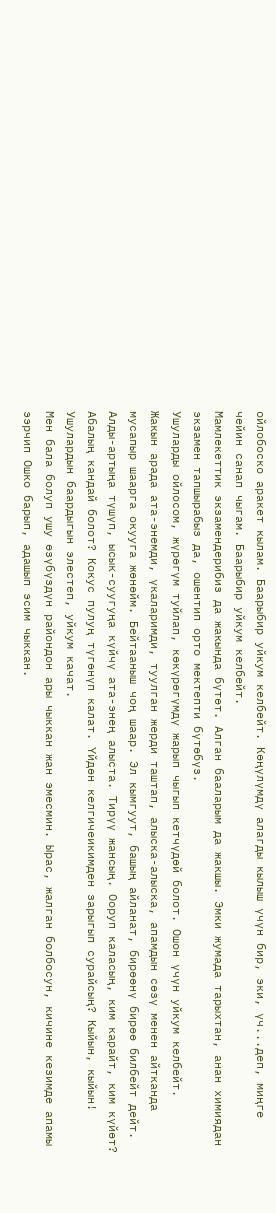ойлобоско аракет кылам. Баарыбир уйкум келбейт. Көңүлүмдү алагды кылыш үчүн бир, эки, үч...деп, миңге чейин санап чыгам. Баарыбир уйкум келбейт.
Мамлекеттик экзамендерибиз да жакында бүтөт. Алган бааларым да жакшы. Эмки жумада тарыхтан, анан химиядан экзамен тапшырабыз да, ошентип орто мектепти бүтөбүз.
Ушуларды ойлосом, жүрөгүм туйлап, көкүрөгүмдү жарып чыгып кетчүдөй болот. Ошон үчүн уйкум келбейт.
Жакын арада ата-энемди, үкаларимди, туулган жерди таштап, алыска-алыска, апамдын сөзү менен айтканда мусапыр шаарга окууга жөнөйм. Бейтааныш чоң шаар. Эл кымгуут, башың айланат, бирөөнү бирөө билбейт дейт. Алды-артыңа түшүп, ысык-суугуңа күйчү ата-энең алыста. Тирүү жансың. Ооруп каласың, ким карайт, ким күйөт? Абалың кандай болот? Кокус пулуң түгөнүп калат. Үйдөн келгичеикимден зарыгып сурайсың? Кыйын, кыйын!
Ушулардын баардыгын элестеп, уйкум качат.
Мен бала болуп ушу өзүбүздүн райондон ары чыккан жан эмесмин. Ырас, жалган болбосун, кичине кезимде апамы ээрчип Ошко барып, адашып эсим чыккан.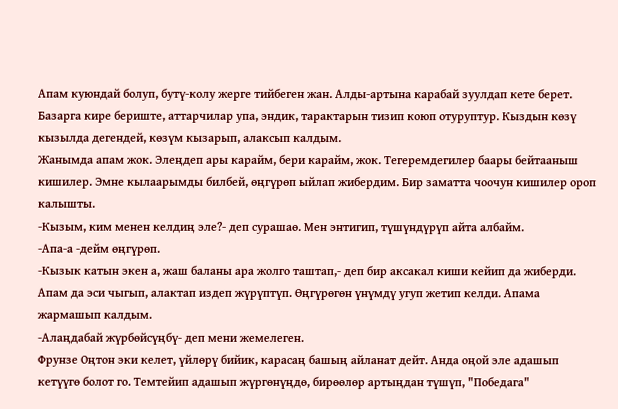Апам куюндай болуп, бутү-колу жерге тийбеген жан. Алды-артына карабай зуулдап кете берет.
Базарга кире бериште, аттарчилар упа, эндик, тарактарын тизип коюп отуруптур. Кыздын көзү кызылда дегендей, көзүм кызарып, алаксып калдым.
Жанымда апам жок. Элеңдеп ары карайм, бери карайм, жок. Тегеремдегилер баары бейтааныш кишилер. Эмне кылаарымды билбей, өңгүрөп ыйлап жибердим. Бир заматта чоочун кишилер ороп калышты.
-Кызым, ким менен келдиң эле?- деп сурашаө. Мен энтигип, түшүндүрүп айта албайм.
-Апа-а -дейм өңгүрөп.
-Кызык катын экен а, жаш баланы ара жолго таштап,- деп бир аксакал киши кейип да жиберди.
Апам да эси чыгып, алактап издеп жүрүптүп. Өңгүрөгөн үнүмдү угуп жетип келди. Апама жармашып калдым.
-Алаңдабай жүрбөйсүңбү- деп мени жемелеген.
Фрунзе Оңтон эки келет, үйлөрү бийик, карасаң башың айланат дейт. Анда оңой эле адашып кетүүгө болот го. Темтейип адашып жүргөнүңдө, бирөөлөр артыңдан түшүп, "Победага"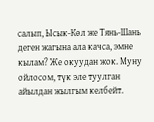салып, Ысык-Көл же Тянь-Шань деген жагына ала качса, эмне кылам? Же окуудан жок. Муну ойлосом, түк эле туулган айылдан жылгым келбейт.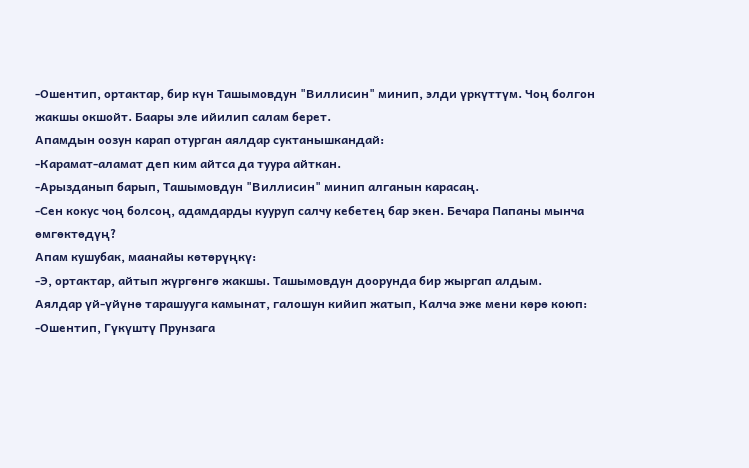-Ошентип, ортактар, бир күн Ташымовдун "Виллисин" минип, элди үркүттүм. Чоң болгон жакшы окшойт. Баары эле ийилип салам берет.
Апамдын оозун карап отурган аялдар суктанышкандай:
-Карамат-аламат деп ким айтса да туура айткан.
-Арызданып барып, Ташымовдун "Виллисин" минип алганын карасаң.
-Сен кокус чоң болсоң, адамдарды кууруп салчу кебетең бар экен. Бечара Папаны мынча өмгөктөдүң?
Апам кушубак, маанайы көтөрүңкү:
-Э, ортактар, айтып жүргөнгө жакшы. Ташымовдун доорунда бир жыргап алдым.
Аялдар үй-үйүнө тарашууга камынат, галошун кийип жатып, Калча эже мени көрө коюп:
-Ошентип, Гүкүштү Прунзага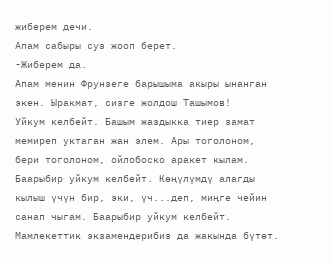жиберем дечи.
Апам сабыры суз жооп берет.
-Жиберем да.
Апам менин Фрунзеге барышыма акыры ынанган экен. Ыракмат, сизге жолдош Ташымов!
Уйкум келбейт. Башым жаздыкка тиер замат мемиреп уктаган жан элем. Ары тоголоном, бери тоголоном, ойлобоско аракет кылам. Баарыбир уйкум келбейт. Көңүлүмдү алагды кылыш үчүн бир, эки, үч...деп, миңге чейин санап чыгам. Баарыбир уйкум келбейт.
Мамлекеттик экзамендерибиз да жакында бүтөт.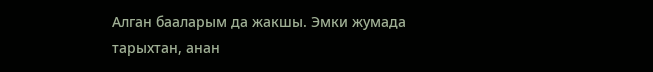Алган бааларым да жакшы. Эмки жумада тарыхтан, анан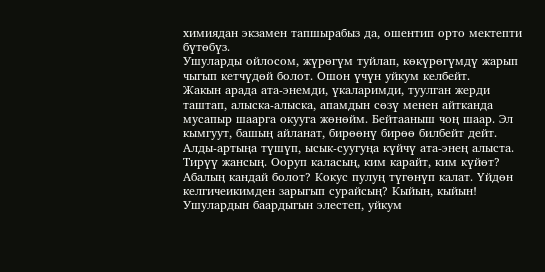химиядан экзамен тапшырабыз да, ошентип орто мектепти бүтөбүз.
Ушуларды ойлосом, жүрөгүм туйлап, көкүрөгүмдү жарып чыгып кетчүдөй болот. Ошон үчүн уйкум келбейт.
Жакын арада ата-энемди, үкаларимди, туулган жерди таштап, алыска-алыска, апамдын сөзү менен айтканда мусапыр шаарга окууга жөнөйм. Бейтааныш чоң шаар. Эл кымгуут, башың айланат, бирөөнү бирөө билбейт дейт. Алды-артыңа түшүп, ысык-суугуңа күйчү ата-энең алыста. Тирүү жансың. Ооруп каласың, ким карайт, ким күйөт? Абалың кандай болот? Кокус пулуң түгөнүп калат. Үйдөн келгичеикимден зарыгып сурайсың? Кыйын, кыйын!
Ушулардын баардыгын элестеп, уйкум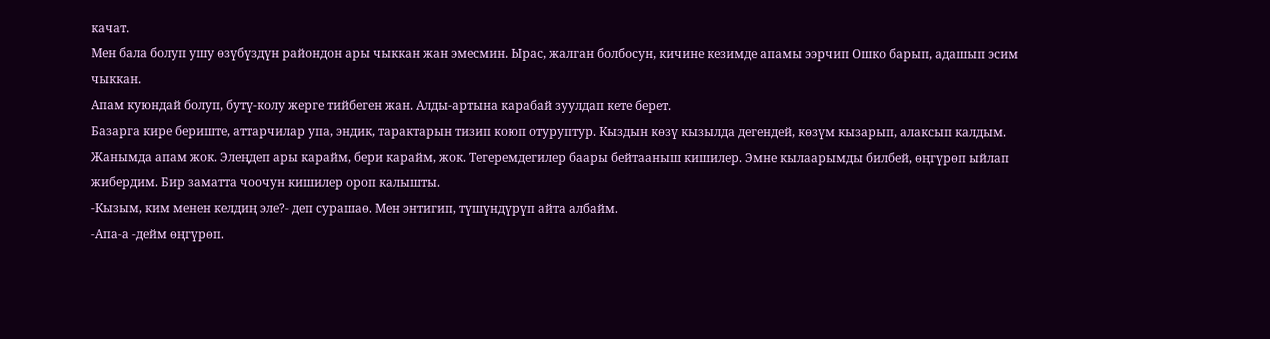качат.
Мен бала болуп ушу өзүбүздүн райондон ары чыккан жан эмесмин. Ырас, жалган болбосун, кичине кезимде апамы ээрчип Ошко барып, адашып эсим чыккан.
Апам куюндай болуп, бутү-колу жерге тийбеген жан. Алды-артына карабай зуулдап кете берет.
Базарга кире бериште, аттарчилар упа, эндик, тарактарын тизип коюп отуруптур. Кыздын көзү кызылда дегендей, көзүм кызарып, алаксып калдым.
Жанымда апам жок. Элеңдеп ары карайм, бери карайм, жок. Тегеремдегилер баары бейтааныш кишилер. Эмне кылаарымды билбей, өңгүрөп ыйлап жибердим. Бир заматта чоочун кишилер ороп калышты.
-Кызым, ким менен келдиң эле?- деп сурашаө. Мен энтигип, түшүндүрүп айта албайм.
-Апа-а -дейм өңгүрөп.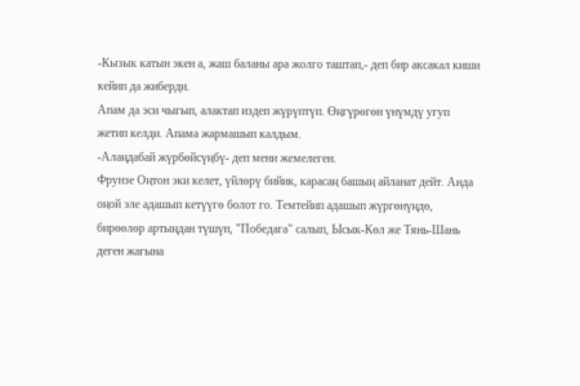-Кызык катын экен а, жаш баланы ара жолго таштап,- деп бир аксакал киши кейип да жиберди.
Апам да эси чыгып, алактап издеп жүрүптүп. Өңгүрөгөн үнүмдү угуп жетип келди. Апама жармашып калдым.
-Алаңдабай жүрбөйсүңбү- деп мени жемелеген.
Фрунзе Оңтон эки келет, үйлөрү бийик, карасаң башың айланат дейт. Анда оңой эле адашып кетүүгө болот го. Темтейип адашып жүргөнүңдө, бирөөлөр артыңдан түшүп, "Победага" салып, Ысык-Көл же Тянь-Шань деген жагына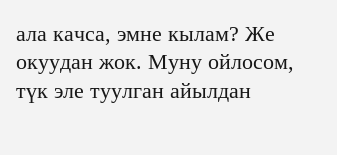ала качса, эмне кылам? Же окуудан жок. Муну ойлосом, түк эле туулган айылдан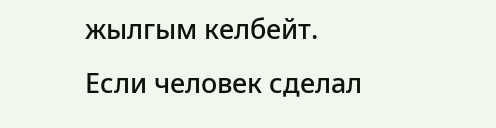жылгым келбейт.
Если человек сделал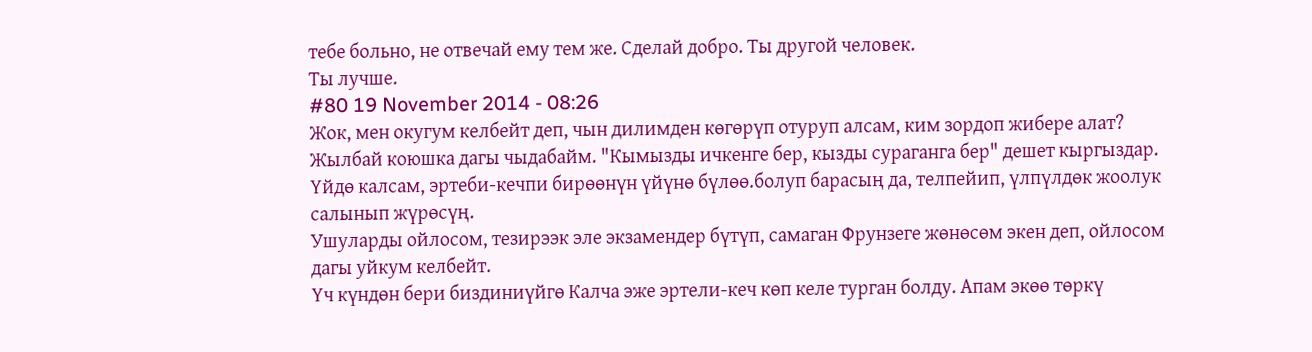тебе больно, не отвечай ему тем же. Сделай добро. Ты другой человек.
Ты лучше.
#80 19 November 2014 - 08:26
Жок, мен окугум келбейт деп, чын дилимден көгөрүп отуруп алсам, ким зордоп жибере алат? Жылбай коюшка дагы чыдабайм. "Кымызды ичкенге бер, кызды сураганга бер" дешет кыргыздар. Үйдө калсам, эртеби-кечпи бирөөнүн үйүнө бүлөө.болуп барасың да, телпейип, үлпүлдөк жоолук салынып жүрөсүң.
Ушуларды ойлосом, тезирээк эле экзамендер бүтүп, самаган Фрунзеге жөнөсөм экен деп, ойлосом дагы уйкум келбейт.
Үч күндөн бери биздиниүйгө Калча эже эртели-кеч көп келе турган болду. Апам экөө төркү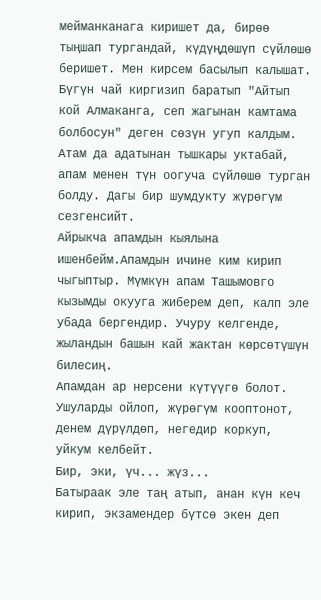мейманканага киришет да, бирөө тыңшап тургандай, күдүңдөшүп сүйлөшө беришет. Мен кирсем басылып калышат. Бүгүн чай киргизип баратып "Айтып кой Алмаканга, сеп жагынан камтама болбосун" деген сөзүн угуп калдым.
Атам да адатынан тышкары уктабай, апам менен түн оогуча сүйлөшө турган болду. Дагы бир шумдукту жүрөгүм сезгенсийт.
Айрыкча апамдын кыялына ишенбейм.Апамдын ичине ким кирип чыгыптыр. Мүмкүн апам Ташымовго кызымды окууга жиберем деп, калп эле убада бергендир. Учуру келгенде, жыландын башын кай жактан көрсөтүшүн билесиң.
Апамдан ар нерсени күтүүгө болот.
Ушуларды ойлоп, жүрөгүм кооптонот, денем дүрүлдөп, негедир коркуп, уйкум келбейт.
Бир, эки, үч... жүз...
Батыраак эле таң атып, анан күн кеч кирип, экзамендер бүтсө экен деп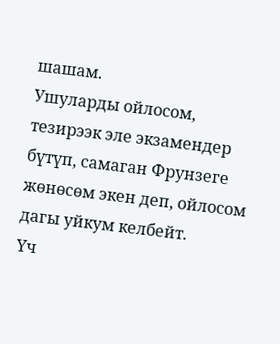шашам.
Ушуларды ойлосом, тезирээк эле экзамендер бүтүп, самаган Фрунзеге жөнөсөм экен деп, ойлосом дагы уйкум келбейт.
Үч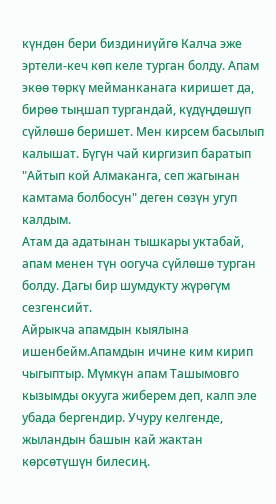күндөн бери биздиниүйгө Калча эже эртели-кеч көп келе турган болду. Апам экөө төркү мейманканага киришет да, бирөө тыңшап тургандай, күдүңдөшүп сүйлөшө беришет. Мен кирсем басылып калышат. Бүгүн чай киргизип баратып "Айтып кой Алмаканга, сеп жагынан камтама болбосун" деген сөзүн угуп калдым.
Атам да адатынан тышкары уктабай, апам менен түн оогуча сүйлөшө турган болду. Дагы бир шумдукту жүрөгүм сезгенсийт.
Айрыкча апамдын кыялына ишенбейм.Апамдын ичине ким кирип чыгыптыр. Мүмкүн апам Ташымовго кызымды окууга жиберем деп, калп эле убада бергендир. Учуру келгенде, жыландын башын кай жактан көрсөтүшүн билесиң.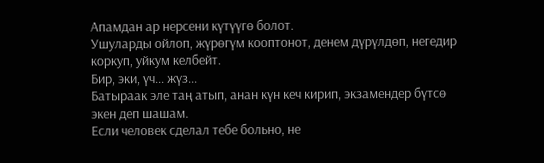Апамдан ар нерсени күтүүгө болот.
Ушуларды ойлоп, жүрөгүм кооптонот, денем дүрүлдөп, негедир коркуп, уйкум келбейт.
Бир, эки, үч... жүз...
Батыраак эле таң атып, анан күн кеч кирип, экзамендер бүтсө экен деп шашам.
Если человек сделал тебе больно, не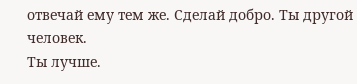отвечай ему тем же. Сделай добро. Ты другой человек.
Ты лучше.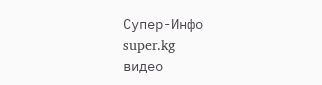Супер-Инфо
super.kg
видео